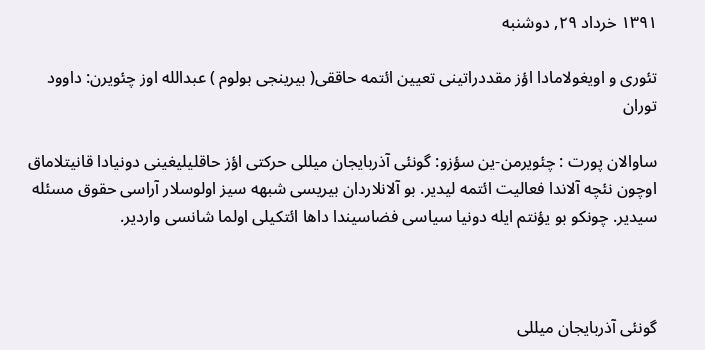۱۳۹۱ خرداد ۲۹, دوشنبه

تئوری و اویغولامادا اؤز مقددراتینی تعیین ائتمه حاققی( بیرینجی بولوم ) عبدالله اوز چئویرن: داوود توران

ساوالان پورت : چئویرمن-ین سؤزو: گونئی آذربایجان میللی حرکتی اؤز حاقلیلیغینی دونیادا قانیتلاماق اوچون نئچه آلاندا فعالیت ائتمه لیدیر. بو آلانلاردان بیریسی شبهه سیز اولوسلار آراسی حقوق مسئله سیدیر. چونکو بو یؤنتم ایله دونیا سیاسی فضاسیندا داها ائتکیلی اولما شانسی واردیر.



گونئی آذربایجان میللی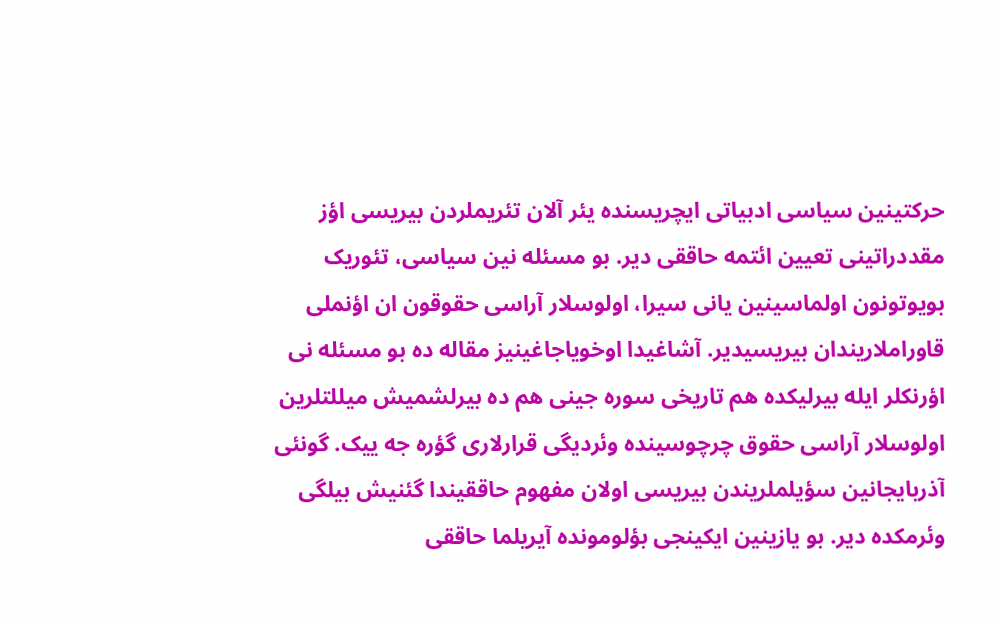حرکتینین سیاسی ادبیاتی ایچریسنده یئر آلان تئریملردن بیریسی اؤز مقددراتینی تعیین ائتمه حاققی دیر. بو مسئله نین سیاسی، تئوریک بویوتونون اولماسینین یانی سیرا، اولوسلار آراسی حقوقون ان اؤنملی قاوراملاریندان بیریسیدیر. آشاغیدا اوخویاجاغینیز مقاله ده بو مسئله نی اؤرنکلر ایله بیرلیکده هم تاریخی سوره جینی هم ده بیرلشمیش میللتلرین اولوسلار آراسی حقوق چرچوسینده وئردیگی قرارلاری گؤره جه ییک. گونئی آذربایجانین سؤیلملریندن بیریسی اولان مفهوم حاققیندا گئنیش بیلگی وئرمکده دیر. بو یازینین ایکینجی بؤلومونده آیریلما حاققی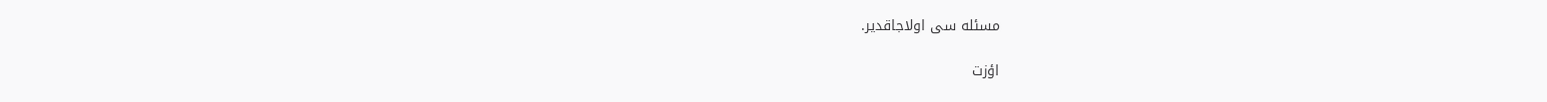مسئله سی اولاجاقدیر.

اؤزت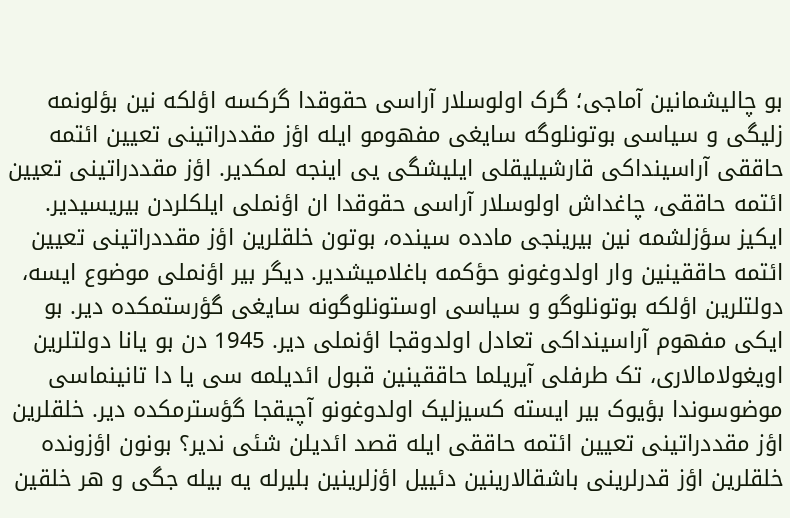بو چالیشمانین آماجی؛ گرک اولوسلار آراسی حقوقدا گرکسه اؤلکه نین بؤلونمه زلیگی و سیاسی بوتونلوگه سایغی مفهومو ایله اؤز مقددراتینی تعیین ائتمه حاققی آراسینداکی قارشیلیقلی ایلیشگی یی اینجه لمکدیر. اؤز مقددراتینی تعیین ائتمه حاققی، چاغداش اولوسلار آراسی حقوقدا ان اؤنملی ایلکلردن بیریسیدیر. ایکیز سؤزلشمه نین بیرینجی مادده سینده، بوتون خلقلرین اؤز مقددراتینی تعیین ائتمه حاققینین وار اولدوغونو حؤکمه باغلامیشدیر. دیگر بیر اؤنملی موضوع ایسه، دولتلرین اؤلکه بوتونلوگو و سیاسی اوستونلوگونه سایغی گؤرستمکده دیر. بو ایکی مفهوم آراسینداکی تعادل اولدوقجا اؤنملی دیر. 1945 دن بو یانا دولتلرین اویغولامالاری، تک طرفلی آیریلما حاققینین قبول ائدیلمه سی یا دا تانینماسی موضوسوندا بؤیوک بیر ایسته کسیزلیک اولدوغونو آچیقجا گؤسترمکده دیر. خلقلرین اؤز مقددراتینی تعیین ائتمه حاققی ایله قصد ائدیلن شئی ندیر؟ بونون اؤزونده خلقلرین اؤز قدرلرینی باشقالارینین دئییل اؤزلرینین بلیرله یه بیله جگی و هر خلقین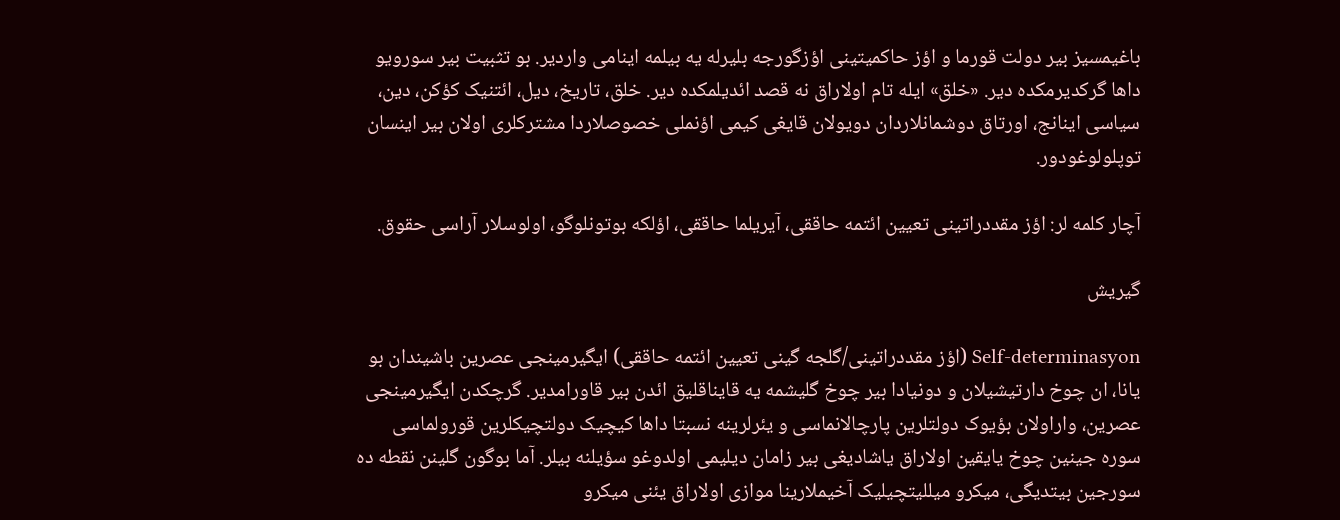باغیمسیز بیر دولت قورما و اؤز حاکمیتینی اؤزگورجه بلیرله یه بیلمه اینامی واردیر. بو تثبیت بیر سورویو داها گرکدیرمکده دیر. «خلق» ایله تام اولاراق نه قصد ائدیلمکده دیر. خلق، تاریخ، دیل، ائتنیک کؤکن، دین، سیاسی اینانج، اورتاق دوشمانلاردان دویولان قایغی کیمی اؤنملی خصوصلاردا مشترکلری اولان بیر اینسان توپلولوغودور.

آچار کلمه لر: اؤز مقددراتینی تعیین ائتمه حاققی، آیریلما حاققی، اؤلکه بوتونلوگو، اولوسلار آراسی حقوق.

گیریش

Self-determinasyon (اؤز مقددراتینی/گلجه گینی تعیین ائتمه حاققی) ایگیرمینجی عصرین باشیندان بو یانا، ان چوخ دارتیشیلان و دونیادا بیر چوخ گلیشمه یه قایناقلیق ائدن بیر قاورامدیر. گرچکدن ایگیرمینجی عصرین، واراولان بؤیوک دولتلرین پارچالانماسی و یئرلرینه نسبتا داها کیچیک دولتچیکلرین قورولماسی سوره جینین چوخ یایقین اولاراق یاشادیغی بیر زامان دیلیمی اولدوغو سؤیلنه بیلر. آما بوگون گلینن نقطه ده سورجین بیتدیگی، میکرو میللیتچیلیک آخیملارینا موازی اولاراق یئنی میکرو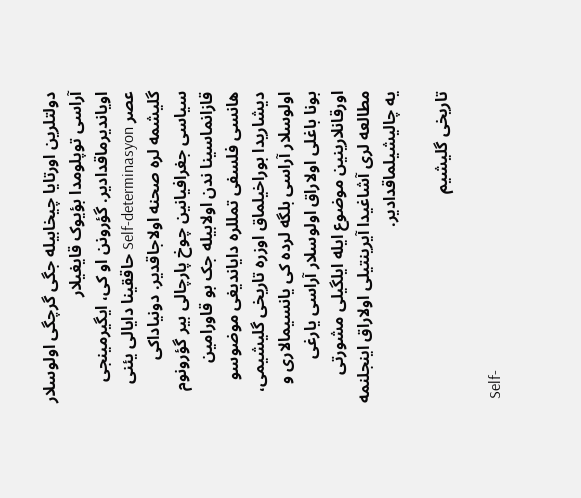دولتلرین اورتایا چیخابیله جگی گرچگی اولوسلار آراسی توپلومدا بؤیوک قایغیلار اویاندیرماقدادیر. گؤرونن او کی، ایگیرمینجی عصر Self-determinasyon حاققینا دایالی یئنی گلیشمه لره صحنه اولاجاقدیر. دونیاداکی سیاسی جغرافیانین چوخ پارچالی بیر گؤرونوم قازانماسینا ندن اولابیله جک بو قاورامین هانسی فلسفی تمللره دایاندیغی موضوسو دیشاریدا بوراخیلماق اوزره تاریخی گلیشیمی، اولوسلار آراسی بلگه لرده کی یانسیمالاری و بونا باغلی اولاراق اولوسلار آراسی یارغی اورقانلارینین موضوع ایله ایلگیلی مشورتی مطالعه لری آشاغیدا آیرینتیلی اولاراق اینجلنمه یه چالیشیلماقدادیر.

تاریخی گلیشیم

 Self-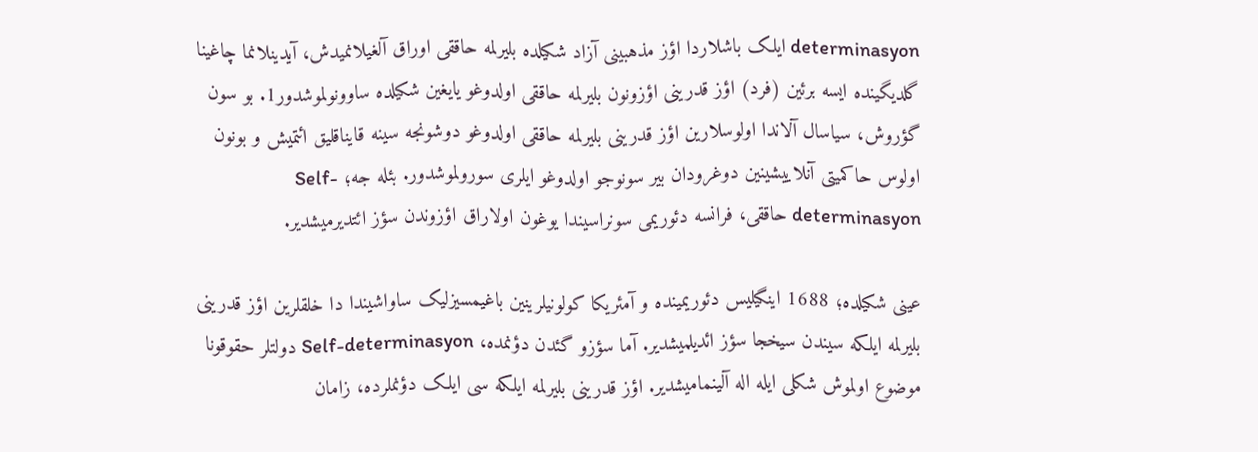determinasyon ایلک باشلاردا اؤز مذهبینی آزاد شکیلده بلیرلمه حاققی اوراق آلغیلانمیدش، آیدینلانما چاغینا گلدیگینده ایسه برئین (فرد) اؤز قدرینی اؤزونون بلیرلمه حاققی اولدوغو یایغین شکیلده ساوونولموشدور1. بو سون گؤروش، سیاسال آلاندا اولوسلارین اؤز قدرینی بلیرلمه حاققی اولدوغو دوشونجه سینه قایناقلیق ائتمیش و بونون اولوس حاکمیتی آنلاییشینین دوغرودان بیر سونوجو اولدوغو ایلری سورولموشدور. بئله جه؛ Self-determinasyon حاققی، فرانسه دئوریمی سونراسیندا یوغون اولاراق اؤزوندن سؤز ائتدیرمیشدیر.

عینی شکیلده؛ 1688 اینگیلیس دئوریمینده و آمئریکا کولونیلرینین باغیمسیزلیک ساواشیندا دا خلقلرین اؤز قدرینی بلیرلمه ایلکه سیندن سیخجا سؤز ائدیلمیشدیر. آما سؤزو گئدن دؤنمده، Self-determinasyon دولتلر حقوقونا موضوع اولموش شکلی ایله اله آلینمامیشدیر. اؤز قدرینی بلیرلمه ایلکه سی ایلک دؤنملرده، زامان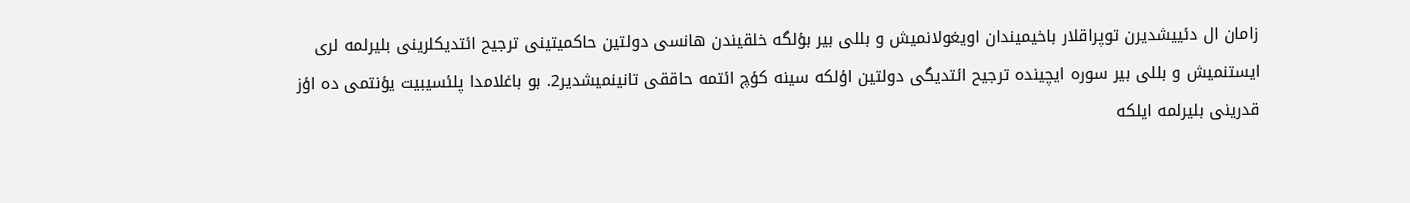زامان ال دئییشدیرن توپراقلار باخیمیندان اویغولانمیش و بللی بیر بؤلگه خلقیندن هانسی دولتین حاکمیتینی ترجیح ائتدیکلرینی بلیرلمه لری ایستنمیش و بللی بیر سوره ایچینده ترجیح ائتدیگی دولتین اؤلکه سینه کؤچ ائتمه حاققی تانینمیشدیر2. بو باغلامدا پلئسیبیت یؤنتمی ده اؤز قدرینی بلیرلمه ایلکه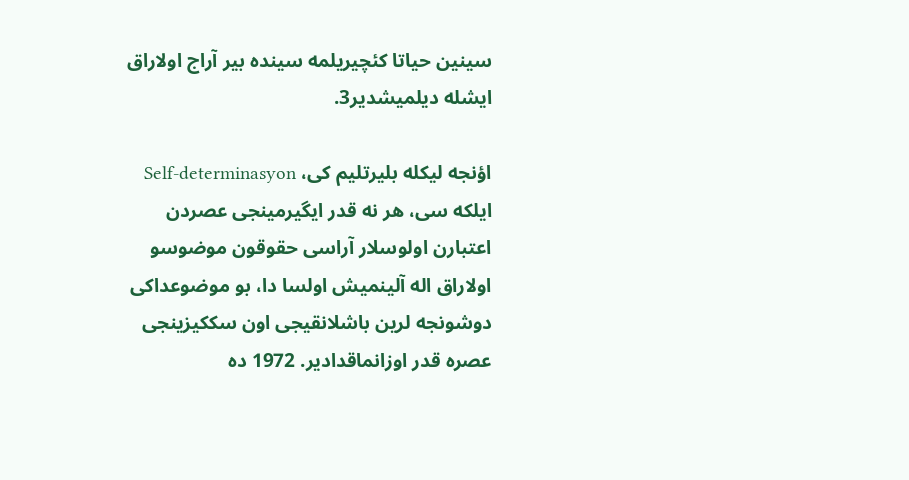سینین حیاتا کئچیریلمه سینده بیر آراج اولاراق ایشله دیلمیشدیر3.

اؤنجه لیکله بلیرتلیم کی، Self-determinasyon ایلکه سی، هر نه قدر ایگیرمینجی عصردن اعتبارن اولوسلار آراسی حقوقون موضوسو اولاراق اله آلینمیش اولسا دا، بو موضوعداکی دوشونجه لرین باشلانقیجی اون سککیزینجی عصره قدر اوزانماقدادیر. 1972 ده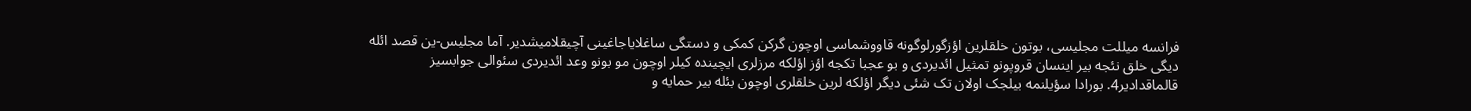فرانسه میللت مجلیسی، بوتون خلقلرین اؤزگورلوگونه قاووشماسی اوچون گرکن کمکی و دستگی ساغلایاجاغینی آچیقلامیشدیر. آما مجلیس-ین قصد ائله دیگی خلق نئجه بیر اینسان قروپونو تمثیل ائدیردی و بو عجبا تکجه اؤز اؤلکه مرزلری ایچینده کیلر اوچون مو بونو وعد ائدیردی سئوالی جوابسیز قالماقدادیر4. بورادا سؤیلنمه بیلجک اولان تک شئی دیگر اؤلکه لرین خلقلری اوچون بئله بیر حمایه و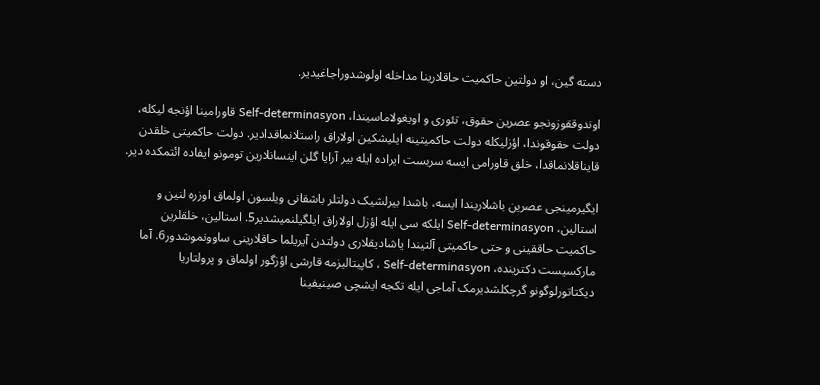دسته گین، او دولتین حاکمیت حاقلارینا مداخله اولوشدوراجاغیدیر.

اوندوققوزونجو عصرین حقوق، تئوری و اویغولاماسیندا، Self-determinasyon قاورامینا اؤنجه لیکله، دولت حقوقوندا، اؤزلیکله دولت حاکمیتینه ایلیشکین اولاراق راستلانماقدادیر. دولت حاکمیتی خلقدن قایناقلانماقدا، خلق قاورامی ایسه سربست ایراده ایله بیر آرایا گلن اینسانلارین تومونو ایفاده ائتمکده دیر.

ایگیرمینجی عصرین باشلاریندا ایسه، باشدا بیرلشیک دولتلر باشقانی ویلسون اولماق اوزره لنین و استالین، Self-determinasyon ایلکه سی ایله اؤزل اولاراق ایلگیلنمیشدیر5. استالین، خلقلرین حاکمیت حاققینی و حتی حاکمیتی آلتیندا یاشادیقلاری دولتدن آیریلما حاقلارینی ساوونموشدور6. آما مارکسیست دکترینده، Self-determinasyon ، کاپیتالیزمه قارشی اؤزگور اولماق و پرولتاریا دیکتاتورلوگونو گرچکلشدیرمک آماجی ایله تکجه ایشچی صینیفینا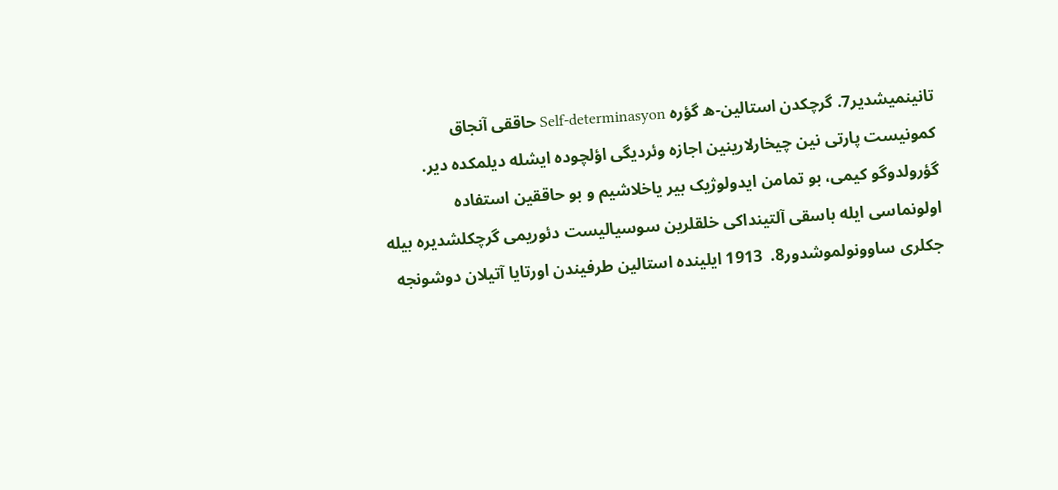تانینمیشدیر7. گرچکدن استالین-ه گؤره Self-determinasyon حاققی آنجاق کمونیست پارتی نین چیخارلارینین اجازه وئردیگی اؤلچوده ایشله دیلمکده دیر. گؤرولدوگو کیمی، بو تمامن ایدولوژیک بیر یاخلاشیم و بو حاققین استفاده اولونماسی ایله باسقی آلتینداکی خلقلرین سوسیالیست دئوریمی گرچکلشدیره بیله جکلری ساوونولموشدور8.  1913 ایلینده استالین طرفیندن اورتایا آتیلان دوشونجه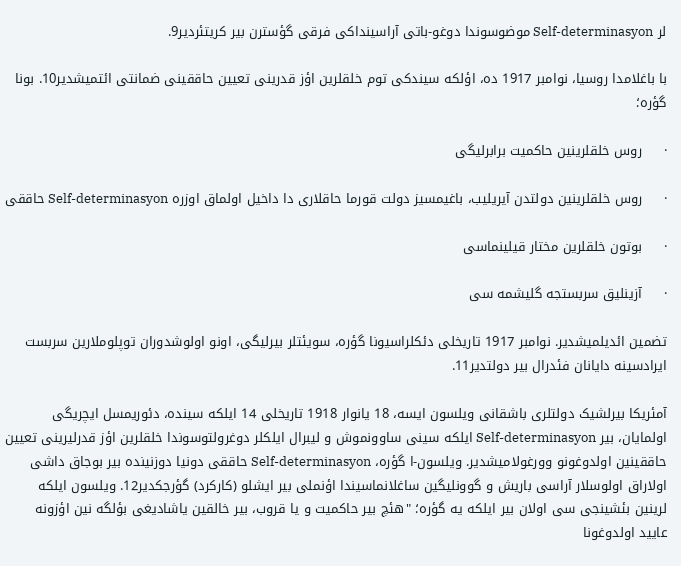لر Self-determinasyon موضوسوندا دوغو-باتی آراسینداکی فرقی گؤسترن بیر کریتئردیر9.

با باغلامدا روسیا، نوامبر 1917 ده، اؤلکه سیندکی توم خلقلرین اؤز قدرینی تعیین حاققینی ضمانتی ائتمیشدیر10. بونا گؤره؛

·     روس خلقلرینین حاکمیت برابرلیگی

·     روس خلقلرینین دولتدن آیریلیب، باغیمسیز دولت قورما حاقلاری دا داخیل اولماق اوزره Self-determinasyon حاققی

·     بوتون خلقلرین مختار قیلینماسی

·     آزینلیق سربستجه گلیشمه سی

تضمین ائدیلمیشدیر. نوامبر 1917 تاریخلی دئکلراسیونا گؤره، سویئتلر بیرلیگی، اونو اولوشدوران توپلوملارین سربست ایرادسینه دایانان فئدرال بیر دولتدیر11.

آمئریکا بیرلشیک دولتلری باشقانی ویلسون ایسه، 18 یانوار 1918 تاریخلی 14 ایلکه سینده، دئوریمسل ایچریگی اولمایان، بیر Self-determinasyon ایلکه سینی ساوونموش و لیبرال ایلکلر دوغرولتوسوندا خلقلرین اؤز قدرلیرینی تعیین حاققینین اولدوغونو وورغولامیشدیر. ویلسون-ا گؤره، Self-determinasyon حاققی دونیا دوزنینده بیر بوجاق داشی اولاراق اولوسلار آراسی باریش و گوونلیگین ساغلانماسیندا اؤنملی بیر ایشلو (کارکرد) گؤرجکدیر12. ویلسون ایلکه لرینین بئشینجی سی اولان بیر ایلکه یه گؤره؛ "هئچ بیر حاکمیت و یا قروب، بیر خالقین یاشادیغی بؤلگه نین اؤزونه عایید اولدوغونا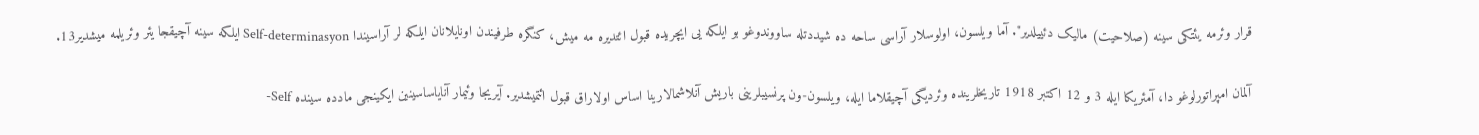قرار وئرمه یئتکی سینه (صلاحیت) مالیک دئییلدیر". آما ویلسون، اولوسلار آراسی ساحه ده شیددتله ساووندوغو بو ایلکه یی ایچریده قبول ائتدیره مه میش، کنگره طرفیندن اونایلانان ایلکه لر آراسیندا Self-determinasyon ایلکه سینه آچیقجا یئر وئریلمه میشدیر13.

آلمان امپراتورلوغو دا، آمئریکا ایله 3 و 12 اکتبر 1918 تاریخلرینده وئردیگی آچیقلاما ایله، ویلسون-ون پرنسیبلرینی باریش آنلاشمالارینا اساس اولاراق قبول ائتمیشدیر. آیریجا وئیمار آنایاساسینین ایکینجی مادده سینده Self-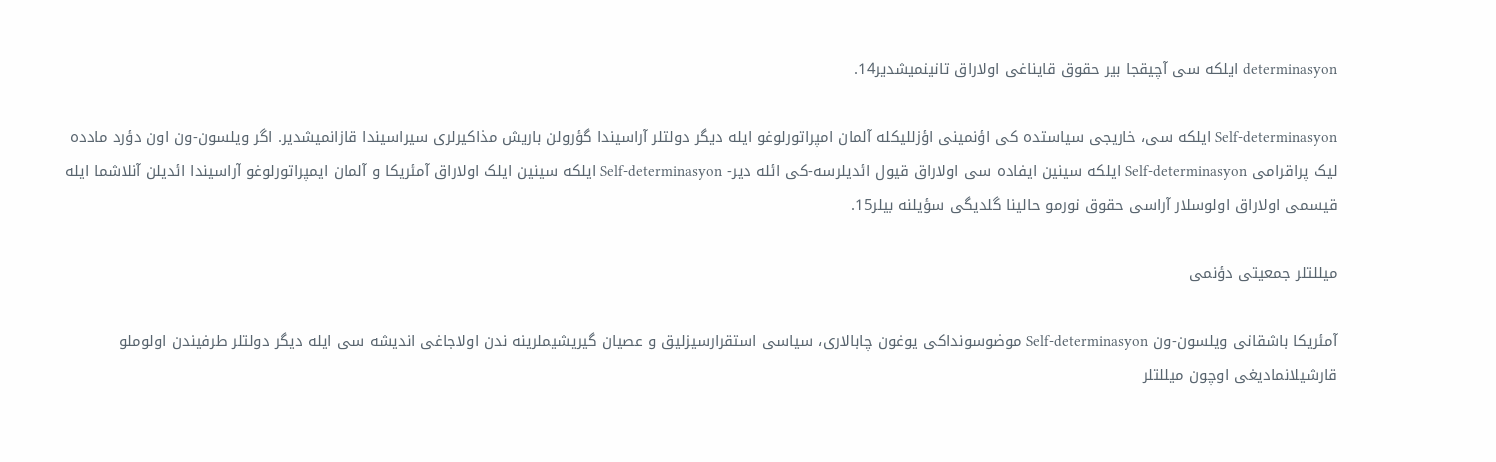determinasyon ایلکه سی آچیقجا بیر حقوق قایناغی اولاراق تانینمیشدیر14.

Self-determinasyon ایلکه سی، خاریجی سیاستده کی اؤنمینی اؤزللیکله آلمان امپراتورلوغو ایله دیگر دولتلر آراسیندا گؤرولن باریش مذاکیرلری سیراسیندا قازانمیشدیر. اگر ویلسون-ون اون دؤرد مادده لیک پراقرامی Self-determinasyon ایلکه سینین ایفاده سی اولاراق قیول ائدیلرسه-کی ائله دیر- Self-determinasyon ایلکه سینین ایلک اولاراق آمئریکا و آلمان ایمپراتورلوغو آراسیندا ائدیلن آنلاشما ایله قیسمی اولاراق اولوسلار آراسی حقوق نورمو حالینا گلدیگی سؤیلنه بیلر15.

میللتلر جمعیتی دؤنمی

آمئریکا باشقانی ویلسون-ون Self-determinasyon موضوسونداکی یوغون چابالاری، سیاسی استقرارسیزلیق و عصیان گیریشیملرینه ندن اولاجاغی اندیشه سی ایله دیگر دولتلر طرفیندن اولوملو قارشیلانمادیغی اوچون میللتلر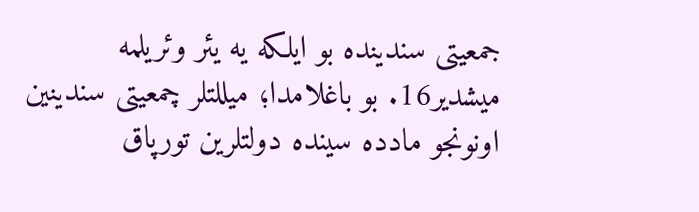جمعیتی سندینده بو ایلکه یه یئر وئریلمه میشدیر16. بو باغلامدا؛ میللتلر چمعیتی سندینین اونونجو مادده سینده دولتلرین تورپاق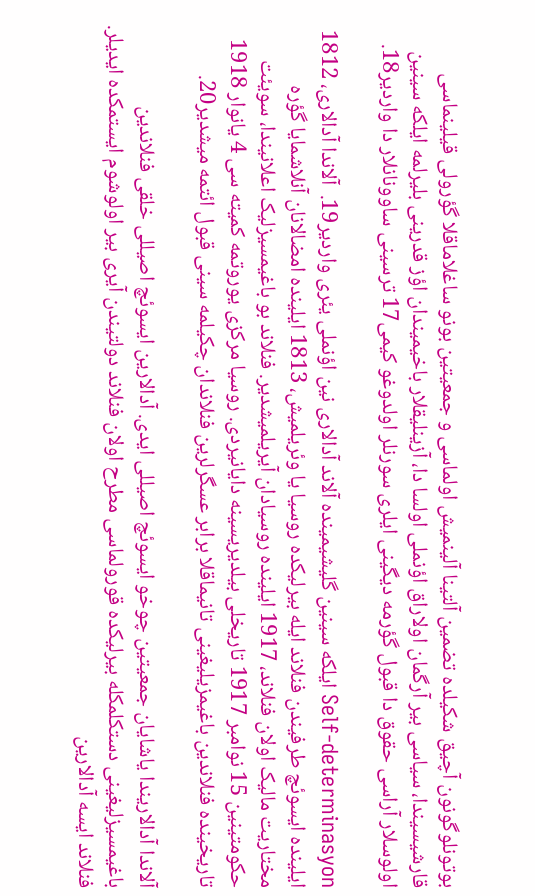بوتونلوگونون آچیق شکیلده تضمین آلتینا آلینمیش اولماسی و جمعیتین بونو ساغلاماقلا گؤرولی قیلینماسی قارشیسیندا، سیاسی بیر آرگمان اولاراق اؤنملی اولسا دا، آزینلیقلار باخیمیندان اؤز قدرینی بلیرلمه ایلکه سینین اولوسلار آراسی حقوق دا قبول گؤرمه دیگینی ایلری سورنلر اولدوغو کیمی17 ترسینی ساوونانلار دا واردیر18.

Self-determinasyon ایلکه سینین گلیشیمینده آلاند آدالاری نین اؤنملی یئری واردیر19.  آلاندا آدالاری، 1812 ایلینده ایسوئچ طرفیندن فنلاند ایله بیرلیکده روسیا یا وئریلمیش، 1813 ایلینده امضالانان آنلاشمایا گؤره مختاریت مالیک اولان فنلاند، 1917 ایلینده روسیادان آیریلمیشدیر. فنلاند بو باغیمسیزلیک اعلانیندا، سویئت حکومتینین 15 نوامبر 1917 تاریخلی بیلدیریسینه دایانیردی. روسیا مرکزی یوروتمه کمیته سی 4 یانوار 1918 تاریخینده فنلاندین باغیمزیلیغینی تانیماقلا برابر عسگرلرین فنلاندان چکیلمه سینی قبول ائتمه میشدیر20.

آلاندا آدالاریندا یاشایان جمعیتین چوخو ایسوئچ اصیللی ایدی. آدالارین ایسوئچ اصیللی خلقی فنلاندین باغیمسیزلیغینی دستکلمکله بیرلیکده قورولماسی مطرح اولان فنلاند دولتیندن آیری بیر اولوشوم ایستمکده ایدیلر. فنلاند ایسه آدالارین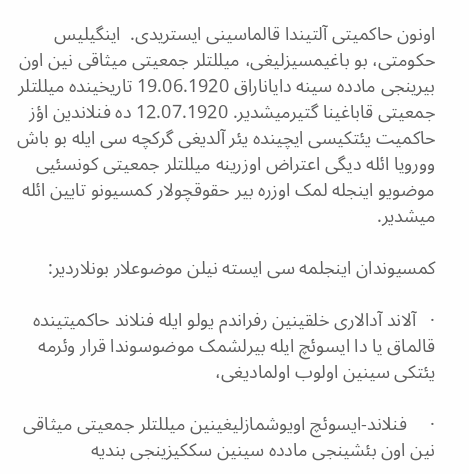اونون حاکمیتی آلتیندا قالماسینی ایستریدی.  اینگیلیس حکومتی، بو باغیمسیزلیغی، میللتلر جمعیتی میثاقی نین اون بیرینجی مادده سینه دایاناراق 19.06.1920 تاریخینده میللتلر جمعیتی قاباغینا گتیرمیشدیر. 12.07.1920 ده فنلاندین اؤز حاکمیت یئتکیسی ایچینده یئر آلدیغی گرکچه سی ایله بو باش وورویا ائله دیگی اعتراض اوزرینه میللتلر جمعیتی کونسئیی موضویو اینجله لمک اوزره بیر حقوقچولار کمسیونو تایین ائله میشدیر.

کمسیوندان اینجلمه سی ایسته نیلن موضوعلار بونلاردیر:

·   آلاند آدالاری خلقینین رفراندم یولو ایله فنلاند حاکمیتینده قالماق یا دا ایسوئچ ایله بیرلشمک موضوسوندا قرار وئرمه یئتکی سینین اولوب اولمادیغی،

·     فنلاند-ایسوئچ اویوشمازلیغینین میللتلر جمعیتی میثاقی نین اون بئشینجی مادده سینین سککیزینجی بندیه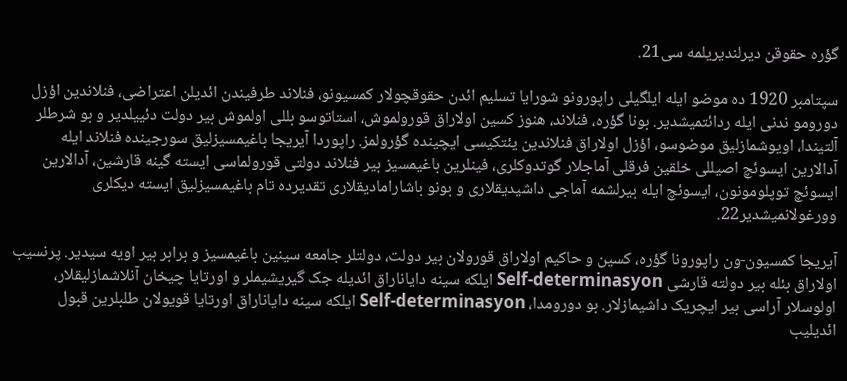گؤره حقوقن دیرلندیریلمه سی21.

سپتامبر 1920 ده موضو ایله ایلگیلی راپورونو شورایا تسلیم ائدن حقوقچولار کمسیونو، فنلاند طرفیندن ائدیلن اعتراضی، فنلاندین اؤزل دورومو ندنی ایله ردائتمیشدیر. بونا گؤره، فنلاند، هنوز کسین اولاراق قورولموش، استاتوسو بللی اولموش بیر دولت دئییلدیر و بو شرطلر آلتیندا، اویوشمازلیق موضوسو، اؤزل اولاراق فنلاندین یئتکیسی ایچینده گؤرولمز. راپوردا آیریجا باغیمسیزلیق سورجینده فنلاند ایله آدالارین ایسوئچ اصیللی خلقین فرقلی آماجلار گوتدوکلری، فینلرین باغیمسیز بیر فنلاند دولتی قورولماسی ایسته گینه قارشین، آدالارین ایسوئچ توپلومونون، ایسوئچ ایله بیرلشمه آماجی داشیدیقلاری و بونو باشارامادیقلاری تقدیرده تام باغیمسیزلیق ایسته دیکلری وورغولانمیشدیر22.

آیریجا کمسیون-ون راپورونا گؤره، کسین و حاکیم اولاراق قورولان بیر دولت، دولتلر جامعه سینین باغیمسیز و برابر بیر اویه سیدیر. پرنسیب اولاراق بئله بیر دولته قارشی Self-determinasyon ایلکه سینه دایاناراق ائدیله جک گیریشیملر و اورتایا چیخان آنلاشمازلیقلار، اولوسلار آراسی بیر ایچریک داشیمازلار. بو دورومدا، Self-determinasyon ایلکه سینه دایاناراق اورتایا قویولان طلبلرین قبول ائدیلیب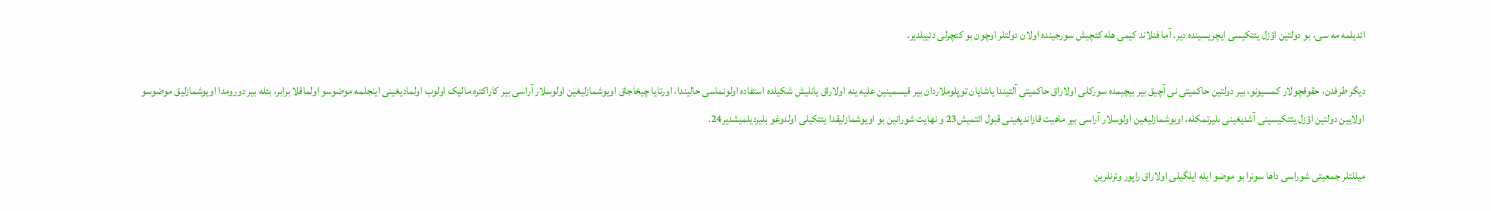ائدیلمه مه سی، بو دولتین اؤزل یئتکیسی ایچریسینده دیر. آما فنلاند کیمی هله کئچیش سورجینده اولان دولتلر اوچون بو کئچرلی دئییلدیر.

دیگر طرفدن، حقوقچولار کمسیونو، بیر دولتین حاکمیتی نی آچیق بیر بیچیمده سورکلی اولاراق حاکمیتی آلتیندا یاشایان توپلوملاردان بیر قیسمینین علیه ینه اولاراق یانلیش شکیلده استفاده اولونماسی حالیندا، اورتایا چیخاجاق اویوشمازلیغین اولوسلار آراسی بیر کاراکتره مالیک اولوب اولمادیغینی اینجلمه موضوسو اولماقلا برابر، بئله بیر دورومدا اویوشمازلیق موضوسو اولایین دولتین اؤزل یئتکیسینی آشدیغینی بلیرتمکله، اویوشمازلیغین اولوسلار آراسی بیر ماهیت قازاندیغینی قبول ائتمیش23 و نهایت شورانین بو اویوشمازلیقدا یئتکیلی اولدوغو بلیردیلمیشدیر24.

میللتلر جمعیتی شوراسی داها سونرا بو موضو ایله ایلگیلی اولاراق راپور وئرنلرین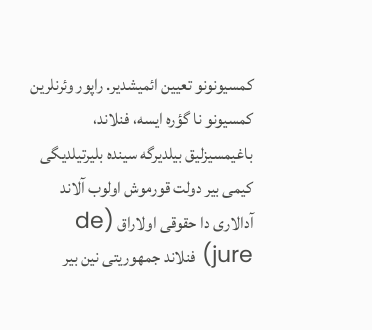کمسیونونو تعیین ائمیشدیر. راپور وئرنلرین کمسیونو نا گؤره ایسه، فنلاند، باغیمسیزلیق بیلدیرگه سینده بلیرتیلدیگی کیمی بیر دولت قورموش اولوب آلاند آدالاری دا حقوقی اولاراق (de jure) فنلاند جمهوریتی نین بیر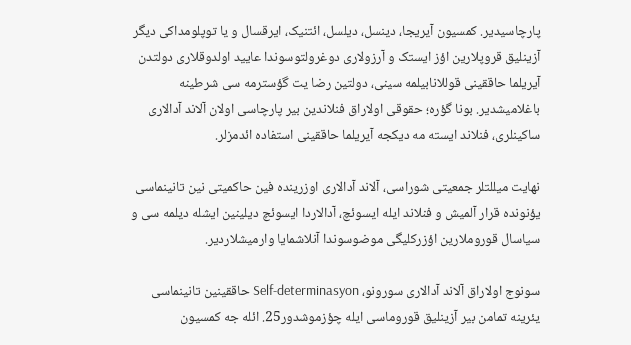پارچاسیدیر. کمسیون آیریجا، دینسل، دیلسل، ائتنیک، ایرقسال و یا توپلومداکی دیگر آزینلیق قروپلارین اؤز ایستک و آرزولاری دوغرولتوسوندا عایید اولدوقلاری دولتدن آیریلما حاققینی قوللانابیلمه سینی، دولتین رضا یت گؤسترمه سی شرطینه باغلامیشدیر. بونا گؤره؛ حقوقی اولاراق فنلاندین بیر پارچاسی اولان آلاند آدالاری ساکینلری، فنلاند ایسته مه دیکجه آیریلما حاققینی استفاده ائدمزلر.

نهایت میللتلر جمعیتی شوراسی، آلاند آدالاری اوزرینده فین حاکمیتی نین تانینماسی یؤنونده قرار آلمیش و فنلاند ایله ایسوئچ، آدالاردا ایسوئچ دیلینین ایشله دیلمه سی و سیاسال قوروملارین اؤزرکلیگی موضوسوندا آنلاشمایا وارمیشلاردیر.

سونوج اولاراق آلاند آدالاری سورونو، Self-determinasyon حاققینین تانینماسی یئرینه تمامن بیر آزینلیق قوروماسی ایله چؤزموشدور25. ائله جه کمسیون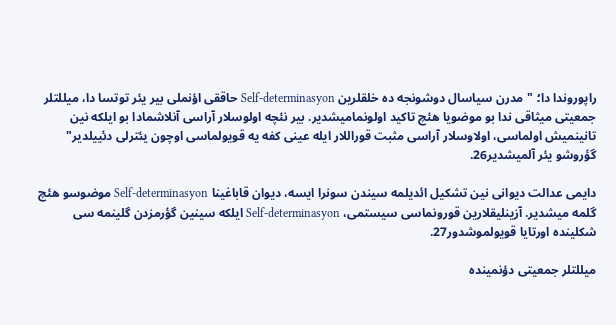راپوروندا دا؛ "مدرن سیاسال دوشونجه ده خلقلرین Self-determinasyon حاققی اؤنملی بیر یئر توتسا دا، میللتلر جمعیتی میثاقی ندا بو موضویا هئچ تاکید اولونمامیشدیر. بیر نئچه اولوسلار آراسی آنلاشمادا بو ایلکه نین تانینمیش اولماسی، اولاوسلار آراسی مثبت قوراللار ایله عینی کفه یه قویولماسی اوچون یئترلی دئییلدیر" گؤروشو یئر آلمیشدیر26.

دایمی عدالت دیوانی نین تشکیل ائدیلمه سیندن سونرا ایسه، دیوان قاباغینا Self-determinasyon موضوسو هئچ گلمه میشدیر. آزینلیقلارین قورونماسی سیستمی، Self-determinasyon ایلکه سینین گؤرمزدن گلینمه سی شکلینده اورتایا قویولموشدور27.

میللتلر جمعیتی دؤنمینده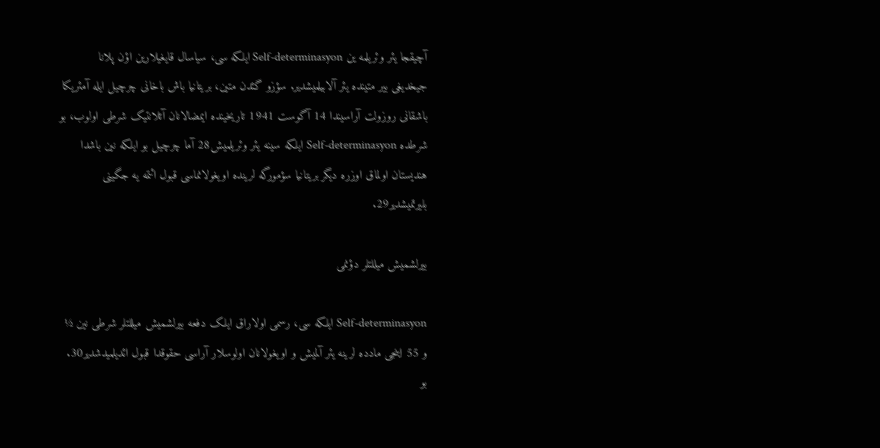آچیقجا یئر وئریلمه ین Self-determinasyon ایلکه سی، سیاسال قایغیلارین اؤن پلانا جیخدیغی بیر متینده یئر آلابیلمیشدیر. سؤزو گئدن متین، بریتانیا باش باخانی چرچیل ایله آمئریکا باشقانی روزولت آراسیندا 14 آگوست 1941 تاریخینده ایمضالانان آتلانتیک شرطی اولوب، بو شرطده Self-determinasyon ایلکه سینه یئر وئریلمیش28 آما چرچیل بو ایلکه نین باشدا هندیستان اولماق اوزره دیگر بریتانیا سؤمورگه لرینده اویغولانماسی قبول ائتمه یه جگینی بلیرتمیشدیر29.

بیرلشمیش میللتلر دؤنمی

Self-determinasyon ایلکه سی، رسمی اولاراق ایلک دفعه بیرلشمیش میللتلر شرطی نین ½ و 55 اینجی مادده لرینه یئر آلمیش و اویغولانان اولوسلار آراسی حقوقدا قبول ائدیلمیدشدیر30. بو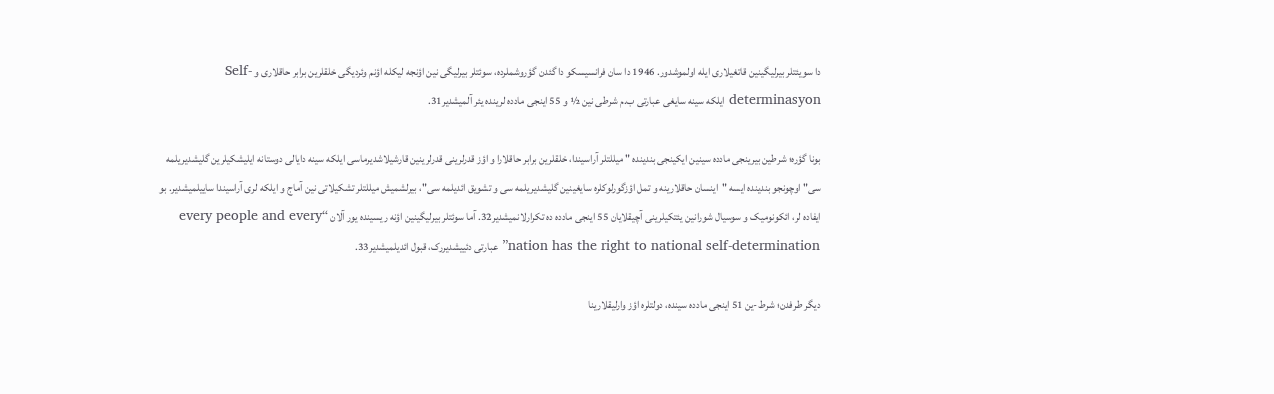دا سویئتلر بیرلیگینین قاتغیلاری ایله اولموشدور. 1946 دا سان فرانسیسکو دا گئدن گؤروشملرده، سوئتلر بیرلیگی نین اؤنجه لیکله اؤنم وئردیگی خلقلرین برابر حاقلاری و Self-determinasyon ایلکه سینه سایغی عبارتی ب.م شرطی نین ½ و 55 اینجی مادده لرینده یئر آلمیشدیر31.

بونا گؤره؛ شرطین بیرینجی مادده سینین ایکینجی بندینده " میللتلر آراسیندا، خلقلرین برابر حاقلارا و اؤز قدرلرینی قدرلرینین قارشیلاشدیرماسی ایلکه سینه دایالی دوستانه ایلیشکیلرین گلیشدیریلمه سی" اوچونجو بندینده ایسه "اینسان حاقلارینه و تمل اؤزگورلوکلره سایغینین گلیشدیریلمه سی و تشویق ائدیلمه سی"، بیرلشمیش میللتلر تشکیلاتی نین آماج و ایلکه لری آراسیندا ساییلمیشدیر. بو ایفاده لر، ائکونومیک و سوسیال شورانین یئتکیلرینی آچیقلایان 55 اینجی مادده ده تکرارلانمیشدیر32. آما سوئتلر بیرلیگینین اؤنه ریسینده یور آلان “every people and every nation has the right to national self-determination” عبارتی دئییشدیررک، قبول ائدیلمیشدیر33.

دیگر طرفدن؛ شرط-ین 51 اینجی مادده سینده، دولتلره اؤز وارلیقلارینا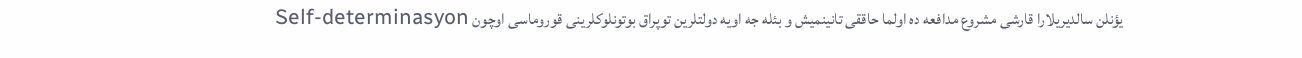یؤنلن سالدیریلارا قارشی مشروع مدافعه ده اولما حاققی تانینمیش و بئله جه اویه دولتلرین توپراق بوتونلوکلرینی قوروماسی اوچون Self-determinasyon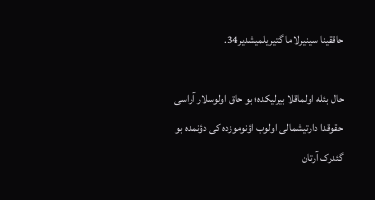حاققینا سینیرلاما گتیریلمیشدیر34.

حال بئله اولماقلا بیرلیکده؛ بو حاق اولوسلار آراسی حقوقدا دارتیشمالی اولوب اؤنوموزده کی دؤنمده بو گئدرک آرتان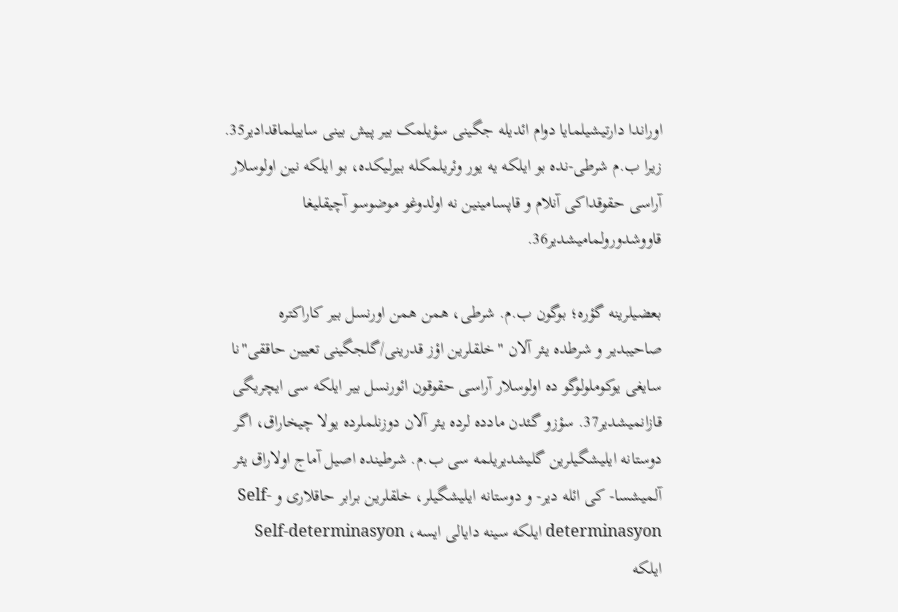اوراندا دارتیشیلمایا دوام ائدیله جگینی سؤیلمک بیر پیش بینی ساییلماقدادیر35.  زیرا ب.م شرطی-نده بو ایلکه یه یور وئریلمکله بیرلیکده، بو ایلکه نین اولوسلار آراسی حقوقداکی آنلام و قاپسامینین نه اولدوغو موضوسو آچیقلیغا قاووشدورولمامیشدیر36.

بعضیلرینه گؤره؛ بوگون ب.م. شرطی، همن همن اورنسل بیر کاراکتره صاحیبدیر و شرطده یئر آلان "خلقلرین اؤز قدرینی/گلجگینی تعیین حاققی"نا سایغی یوکوملولوگو ده اولوسلار آراسی حقوقون ائورنسل بیر ایلکه سی ایچریگی قازانمیشدیر37. سؤزو گئدن مادده لرده یئر آلان دوزنلملرده یولا چیخاراق، اگر دوستانه ایلیشگیلرین گلیشدیریلمه سی ب.م. شرطینده اصیل آماج اولاراق یئر آلمیشسا- کی ائله دیر- و دوستانه ایلیشگیلر، خلقلرین برابر حاقلاری و Self-determinasyon ایلکه سینه دایالی ایسه، Self-determinasyon ایلکه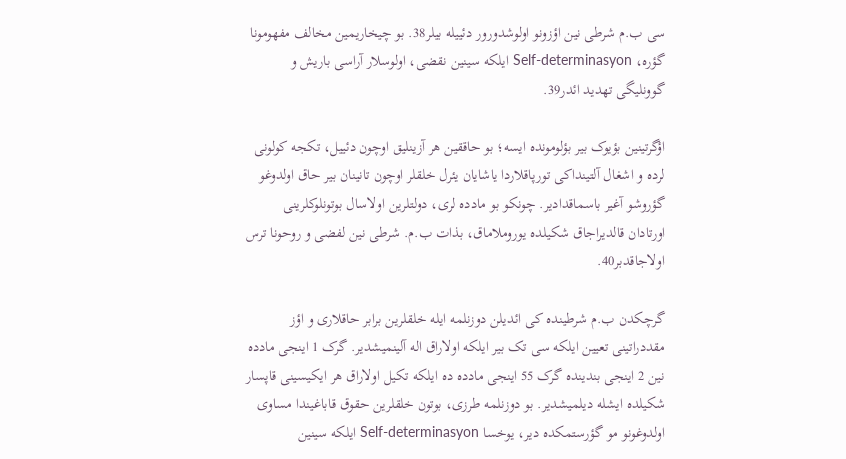سی ب.م شرطی نین اؤزونو اولوشدورور دئییله بیلر38. بو چیخاریمین مخالف مفهومونا گؤره، Self-determinasyon ایلکه سینین نقضی، اولوسلار آراسی باریش و گوونلیگی تهدید ائدر39.

اؤگرتینین بؤیوک بیر بؤلومونده ایسه؛ بو حاققین هر آزینلیق اوچون دئییل، تکجه کولونی لرده و اشغال آلتینداکی تورپاقلاردا یاشایان یئرل خلقلر اوچون تانینان بیر حاق اولدوغو گؤروشو آغیر باسماقدادیر. چونکو بو مادده لری، دولتلرین اولاسال بوتونلوکلرینی اورتادان قالدیراجاق شکیلده یوروملاماق، بذات ب.م. شرطی نین لفضی و روحونا ترس اولاجاقدبر40.

گرچکدن ب.م شرطینده کی ائدیلن دوزنلمه ایله خلقلرین برابر حاقلاری و اؤز مقددراتینی تعیین ایلکه سی تک بیر ایلکه اولاراق اله آلینمیشدیر. گرک 1 اینجی مادده نین 2 اینجی بندینده گرک 55 اینجی مادده ده ایلکه تکیل اولاراق هر ایکیسینی قاپسار شکیلده ایشله دیلمیشدیر. بو دوزنلمه طرزی، بوتون خلقلرین حقوق قاباغیندا مساوی اولدوغونو مو گؤرستمکده دیر، یوخسا Self-determinasyon ایلکه سینین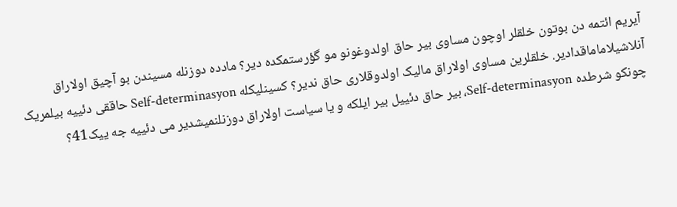آیریم ائتمه دن بوتون خلقلر اوچون مساوی بیر حاق اولدوغونو مو گؤرستمکده دیر؟ مادده دوزنله مسیندن بو آچیق اولاراق آنلاشیلاماماقدادیر. خلقلرین مساوی اولاراق مالیک اولدوقلاری حاق ندیر؟ کسینلیکله Self-determinasyon حاققی دئییه بیلمریک چونکو شرطده Self-determinasyon، بیر حاق دئییل بیر ایلکه و یا سیاست اولاراق دوزنلنمیشدیر می دئییه جه ییک41؟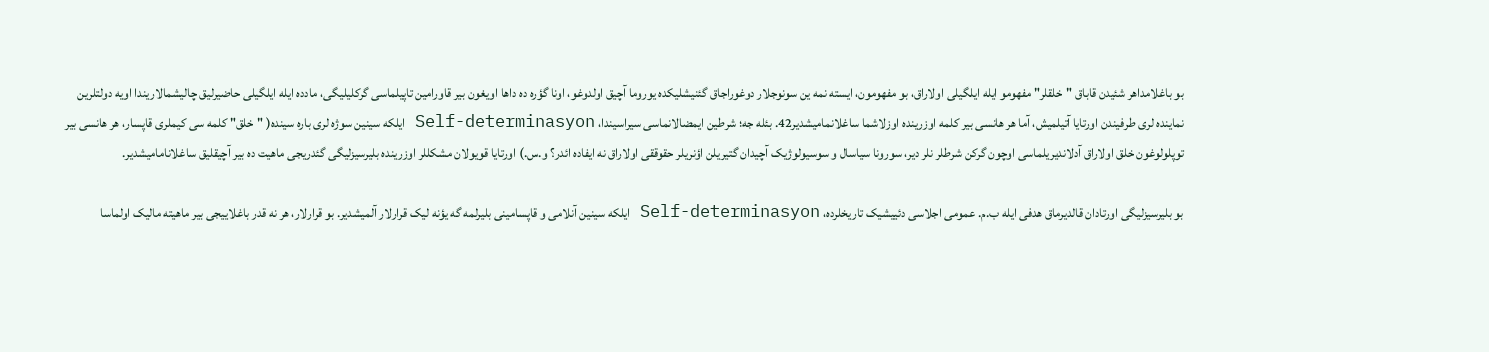بو باغلامداهر شئیدن قاباق "خلقلر" مفهومو ایله ایلگیلی اولاراق، بو مفهومون، ایسته نمه ین سونوجلار دوغوراجاق گئنیشلیکده یوروما آچیق اولدوغو، اونا گؤره ده داها اویغون بیر قاورامین تاپیلماسی گرکلیلیگی، مادده ایله ایلگیلی حاضیرلیق چالیشمالاریندا اویه دولتلرین نماینده لری طرفیندن اورتایا آتیلمیش، آما هر هانسی بیر کلمه اوزرینده اوزلاشما ساغلانمامیشدیر42. بئله جه؛ شرطین ایمضالانماسی سیراسیندا، Self-determinasyon ایلکه سینین سوژه لری باره سینده( "خلق" کلمه سی کیملری قاپسار، هر هانسی بیر توپلولوغون خلق اولاراق آدلاندیریلماسی اوچون گرکن شرطلر نلر دیر، سورونا سیاسال و سوسیولوژیک آچیدان گتیریلن اؤنریلر حقوققی اولاراق نه ایفاده ائدر؟ و.س.) اورتایا قویولان مشکللر اوزرینده بلیرسیزلیگی گئدریجی ماهیت ده بیر آچیقلیق ساغلانامامیشدیر.

بو بلیرسیزلیگی اورتادان قالدیرماق هدفی ایله ب.م. عمومی اجلاسی دئییشیک تاریخلرده، Self-determinasyon ایلکه سینین آنلامی و قاپسامینی بلیرلمه گه یؤنه لیک قرارلار آلمیشدیر. بو قرارلار، هر نه قدر باغلاییجی بیر ماهیته مالیک اولماسا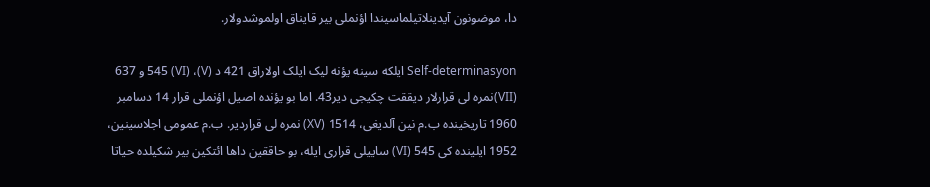دا، موضونون آیدینلاتیلماسیندا اؤنملی بیر قایناق اولموشدولار.

Self-determinasyon ایلکه سینه یؤنه لیک ایلک اولاراق 421 د (V)، 545 (VI) و 637 (VII)نمره لی قرارلار دیققت چکیجی دیر43. اما بو یؤنده اصیل اؤنملی قرار 14 دسامبر 1960 تاریخینده ب.م نین آلدیغی، 1514 (XV) نمره لی قراردیر. ب.م عمومی اجلاسینین، 1952 ایلینده کی 545 (VI) ساییلی قراری ایله، بو حاققین داها ائتکین بیر شکیلده حیاتا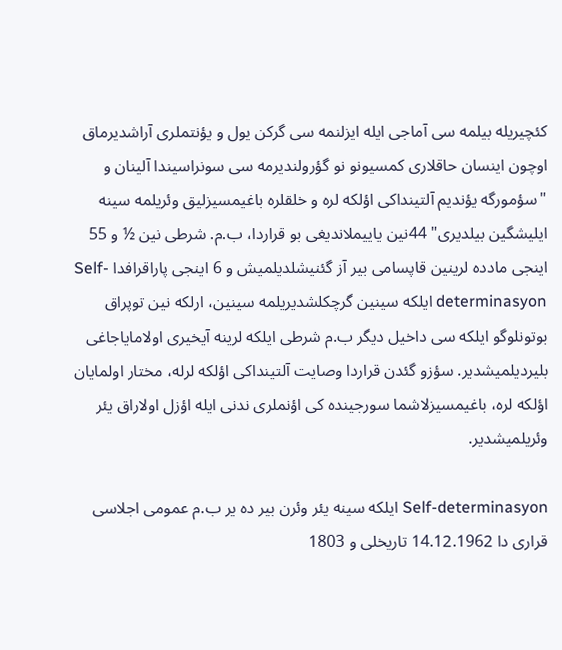کئچیریله بیلمه سی آماجی ایله ایزلنمه سی گرکن یول و یؤنتملری آراشدیرماق اوچون اینسان حاقلاری کمسیونو نو گؤرولندیرمه سی سونراسیندا آلینان و "سؤمورگه یؤندیم آلتینداکی اؤلکه لره و خلقلره باغیمسیزلیق وئریلمه سینه ایلیشگین بیلدیری" 44نین یاییملاندیغی بو قراردا، ب.م. شرطی نین ½ و 55 اینجی مادده لرینین قاپسامی بیر آز گئنیشلدیلمیش و 6 اینجی پاراقرافدا Self-determinasyon ایلکه سینین گرچکلشدیریلمه سینین، ارلکه نین توپراق بوتونلوگو ایلکه سی داخیل دیگر ب.م شرطی ایلکه لرینه آیخیری اولامایاجاغی بلیردیلمیشدیر. سؤزو گئدن قراردا وصایت آلتینداکی اؤلکه لرله، مختار اولمایان اؤلکه لره، باغیمسیزلاشما سورجینده کی اؤنملری ندنی ایله اؤزل اولاراق یئر وئریلمیشدیر.

Self-determinasyon ایلکه سینه یئر وئرن بیر ده یر ب.م عمومی اجلاسی قراری دا 14.12.1962 تاریخلی و 1803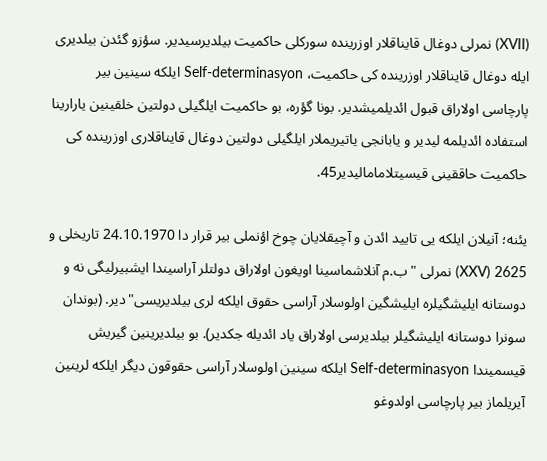(XVII) نمرلی دوغال قایناقلار اوزرینده سورکلی حاکمیت بیلدیرسیدیر. سؤزو گئدن بیلدیری ایله دوغال قایناقلار اوزرینده کی حاکمیت، Self-determinasyon ایلکه سینین بیر پارچاسی اولاراق قبول ائدیلمیشدیر. بونا گؤره، بو حاکمیت ایلگیلی دولتین خلقینین یارارینا استفاده ائدیلمه لیدیر و یابانجی یاتیریملار ایلگیلی دولتین دوغال قایناقلاری اوزرینده کی حاکمیت حاققینی قیسیتلامامالیدیر45.

یئنه؛ آنیلان ایلکه یی تایید ائدن و آچیقلایان چوخ اؤنملی بیر قرار دا 24.10.1970 تاریخلی و 2625 (XXV) نمرلی " ب.م آنلاشماسینا اویغون اولاراق دولتلر آراسیندا ایشبیرلیگی نه و دوستانه ایلیشگیلره ایلیشگین اولوسلار آراسی حقوق ایلکه لری بیلدیریسی"دیر. (بوندان سونرا دوستانه ایلیشگیلر بیلدیرسی اولاراق یاد ائدیله جکدیر). بو بیلدیرینین گیریش قیسمیندا Self-determinasyon ایلکه سینین اولوسلار آراسی حقوقون دیگر ایلکه لرینین آیریلماز بیر پارچاسی اولدوغو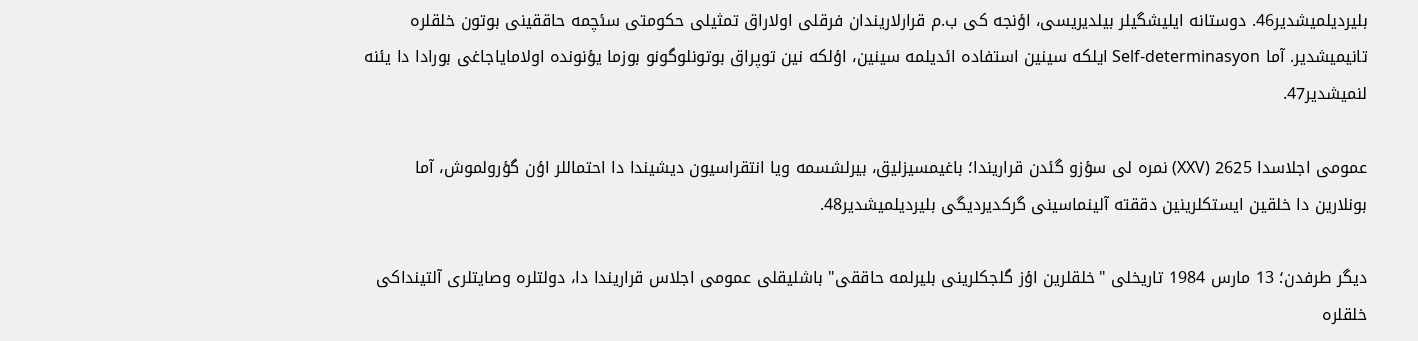بلیردیلمیشدیر46. دوستانه ایلیشگیلر بیلدیریسی، اؤنجه کی ب.م قرارلاریندان فرقلی اولاراق تمثیلی حکومتی سئچمه حاققینی بوتون خلقلره تانیمیشدیر. آما Self-determinasyon ایلکه سینین استفاده ائدیلمه سینین، اؤلکه نین توپراق بوتونلوگونو بوزما یؤنونده اولامایاجاغی بورادا دا یئنه لنمیشدیر47.

عمومی اجلاسدا 2625 (XXV) نمره لی سؤزو گئدن قراریندا؛ باغیمسیزلیق، بیرلشسمه ویا انتقراسیون دیشیندا دا احتماللر اؤن گؤرولموش، آما بونلارین دا خلقین ایستکلرینین دققته آلینماسینی گرکدیردیگی بلیردیلمیشدیر48.

دیگر طرفدن؛ 13 مارس 1984 تاریخلی "خلقلرین اؤز گلجکلرینی بلیرلمه حاققی" باشلیقلی عمومی اجلاس قراریندا دا، دولتلره وصایتلری آلتینداکی خلقلره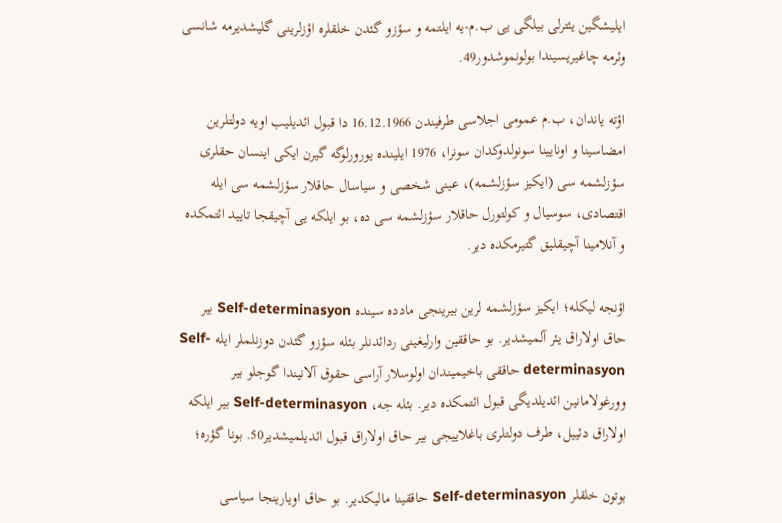ایلیشگین یئترلی بیلگی یی ب.م-یه ایلتمه و سؤزو گئدن خلقلره اؤزلرینی گلیشدیرمه شانسی وئرمه چاغیریسیندا بولونموشدور49.

اؤته یاندان، ب.م عمومی اجلاسی طرفیندن 16.12.1966 دا قبول ائدیلیب اویه دولتلرین امضاسینا و اونایینا سونولدوکدان سونرا، 1976 ایلینده یورورلوگه گیرن ایکی اینسان حقلری سؤزلشمه سی (ایکیز سؤزلشمه)، عینی شخصی و سیاسال حاقلار سؤزلشمه سی ایله اقتصادی، سوسیال و کولتورل حاقلار سؤزلشمه سی ده، بو ایلکه یی آچیقجا تایید ائتمکده و آنلامینا آچیقلیق گتیرمکده دیر.

اؤنجه لیکله؛ ایکیز سؤزلشمه لرین بیرینجی مادده سینده Self-determinasyon بیر حاق اولاراق یئر آلمیشدیر. بو حاققین وارلیغینی ردائدنلر بئله سؤزو گئدن دوزنلملر ایله Self-determinasyon حاققی باخیمیندان اولوسلار آراسی حقوق آلانیندا گوجلو بیر وورغولامانین ائدیلدیگی قبول ائتمکده دیر. بئله جه، Self-determinasyon بیر ایلکه اولاراق دئییل، طرف دولتلری باغلاییجی بیر حاق اولاراق قبول ائدیلمیشدیر50. بونا گؤره؛

بوتون خلقلر Self-determinasyon حاققینا مالیکدیر. بو حاق اویارینجا سیاسی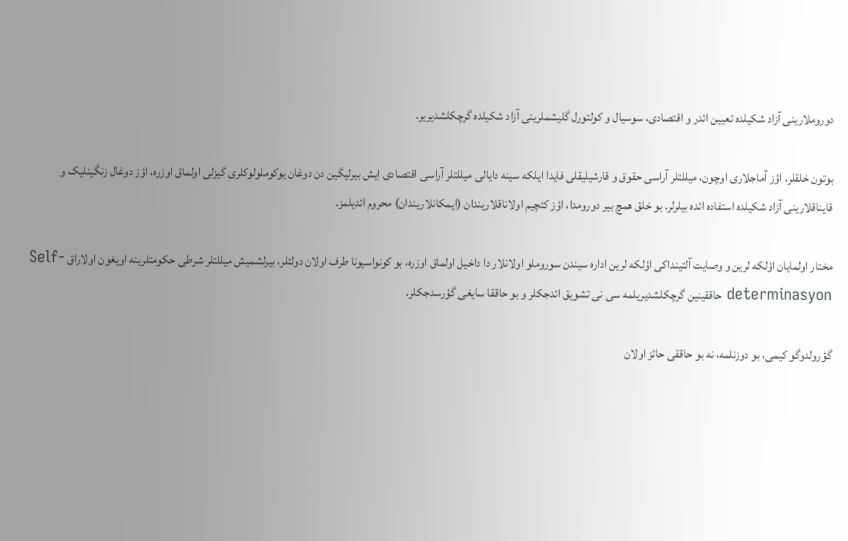دوروملارینی آزاد شکیلده تعیین ائدر و اقتصادی، سوسیال و کولتورل گلیشملرینی آزاد شکیلده گرچکلشدیریر.

بوتون خلقلر، اؤز آماجلاری اوچون، میللتلر آراسی حقوق و قارشیلیقلی فایدا ایلکه سینه دایالی میللتلر آراسی اقتصادی ایش بیرلیگین دن دوغان یوکوملولوکلری گیزلی اولماق اوزره، اؤز دوغال زنگینلیک و قایناقلارینی آزاد شکیلده استفاده ائده بیلرلر. بو خلق همچ بیر دورومدا، اؤز کئچیم اولاناقلاریندان (ایمکانلاریندان) محروم ائدیلمز.

مختار اولمایان اؤلکه لرین و وصایت آلتینداکی اؤلکه لرین اداره سیندن سوروملو اولانلار دا داخیل اولماق اوزره، بو کونواسیونا طرف اولان دولتلر، بیرلشمیش میللتلر شرطی حکومتلرینه اویغون اولاراق Self-determinasyon حاققینین گرچکلشدیریلمه سی نی تشویق ائدجکلر و بو حاققا سایغی گؤرسدجکلر.

گؤرولدوگو کیمی، بو دوزنلمه، نه بو حاققی حائز اولان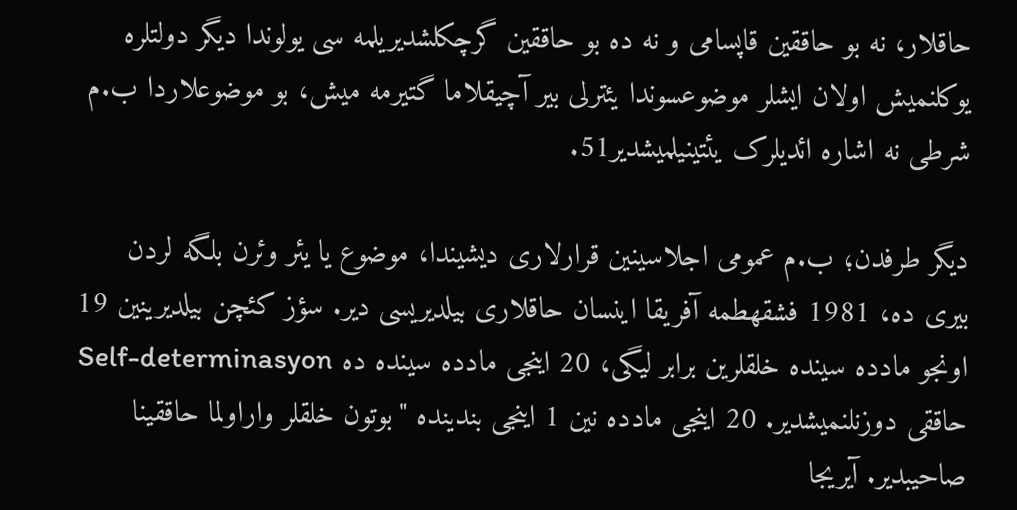حاقلار، نه بو حاققین قاپسامی و نه ده بو حاققین گرچکلشدیریلمه سی یولوندا دیگر دولتلره یوکلنمیش اولان ایشلر موضوعسوندا یئترلی بیر آچیقلاما گتیرمه میش، بو موضوعلاردا ب.م شرطی نه اشاره ائدیلرک یئتینیلمیشدیر51.

دیگر طرفدن؛ ب.م عمومی اجلاسینین قرارلاری دیشیندا، موضوع یا یئر وئرن بلگه لردن بیری ده، 1981 فشقهطمه آفریقا اینسان حاقلاری بیلدیریسی دیر. سؤز کئچن بیلدیرینین 19 اونجو مادده سینده خلقلرین برابر لیگی، 20 اینجی مادده سینده ده Self-determinasyon حاققی دوزنلنمیشدیر. 20 اینجی مادده نین 1 اینجی بندینده "بوتون خلقلر واراولما حاققینا صاحیبدیر. آیریجا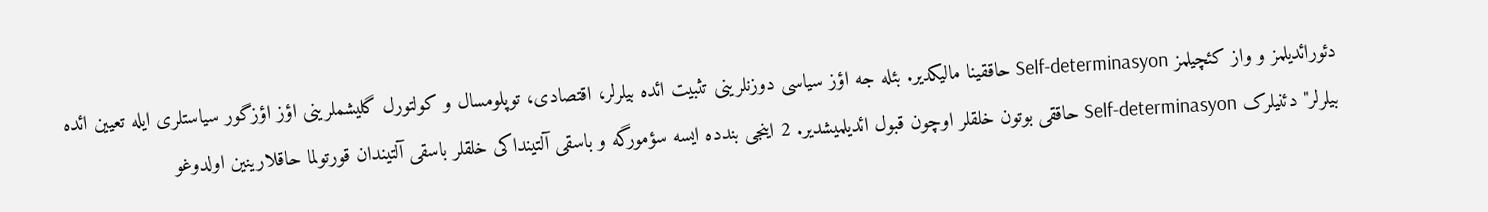دئورائدیلمز و واز کئچیلمز Self-determinasyon حاققینا مالیکدیر. بئله جه اؤز سیاسی دوزنلرینی تثبیت ائده بیلرلر، اقتصادی، توپلومسال و کولتورل گلیشملرینی اؤز اؤزگور سیاستلری ایله تعیین ائده بیلرلر" دئنیلرک Self-determinasyon حاققی بوتون خلقلر اوچون قبول ائدیلمیشدیر. 2 اینجی بندده ایسه سؤمورگه و باسقی آلتینداکی خلقلر باسقی آلتیندان قورتولما حاقلارینین اولدوغو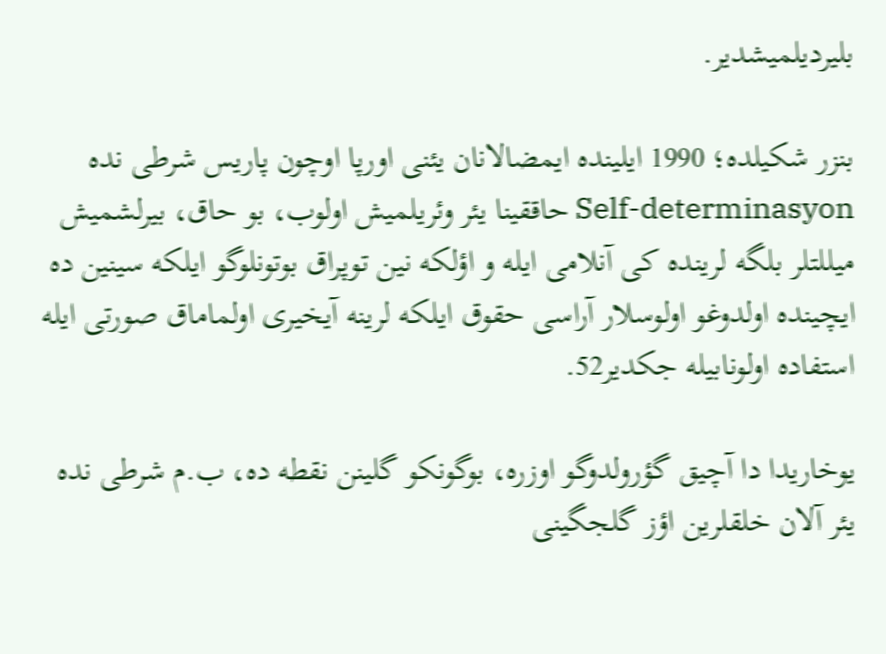بلیردیلمیشدیر.

بنزر شکیلده؛ 1990 ایلینده ایمضالانان یئنی اورپا اوچون پاریس شرطی نده Self-determinasyon حاققینا یئر وئریلمیش اولوب، بو حاق، بیرلشمیش میللتلر بلگه لرینده کی آنلامی ایله و اؤلکه نین توپراق بوتونلوگو ایلکه سینین ده ایچینده اولدوغو اولوسلار آراسی حقوق ایلکه لرینه آیخیری اولماماق صورتی ایله استفاده اولونابیله جکدیر52.

یوخاریدا دا آچیق گؤرولدوگو اوزره، بوگونکو گلینن نقطه ده، ب.م شرطی نده یئر آلان خلقلرین اؤز گلجگینی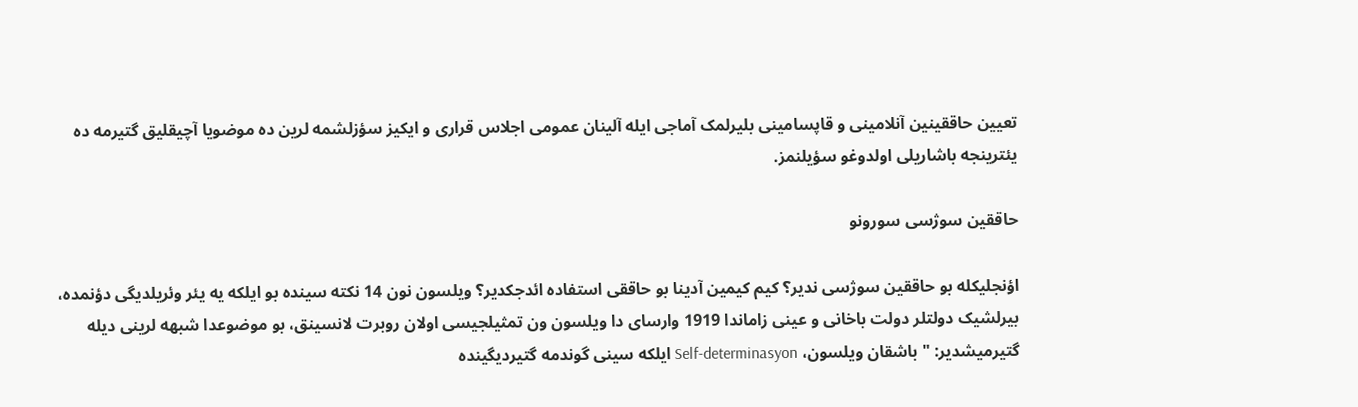تعیین حاققینین آنلامینی و قاپسامینی بلیرلمک آماجی ایله آلینان عمومی اجلاس قراری و ایکیز سؤزلشمه لرین ده موضویا آچیقلیق گتیرمه ده یئترینجه باشاریلی اولدوغو سؤیلنمز.

حاققین سوژسی سورونو

اؤنجلیکله بو حاققین سوژسی ندیر؟ کیم کیمین آدینا بو حاققی استفاده ائدجکدیر؟ ویلسون نون 14 نکته سینده بو ایلکه یه یئر وئریلدیگی دؤنمده، بیرلشیک دولتلر دولت باخانی و عینی زاماندا 1919 وارسای دا ویلسون ون تمثیلجیسی اولان روبرت لانسینق، بو موضوعدا شبهه لرینی دیله گتیرمیشدیر: "باشقان ویلسون، Self-determinasyon ایلکه سینی گوندمه گتیردیگینده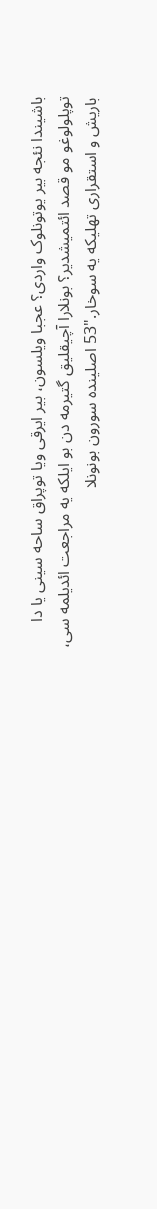باشیندا نئجه بیر یوتونلوک واردی؟ عجبا ویلسون، بیر ایرقی ویا توپراق ساحه سینی یا دا توپلولوغو مو قصد ائتمیشدیر؟ بونلارا آچیقلیق گتیرمه دن بو ایلکه یه مراجعت ائدیلمه سی، باریش و استقراری تهلیکه یه سوخار."53 اصلینده سورون بونونلا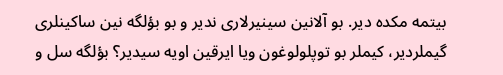بیتمه مکده دیر. بو آلانین سینیرلاری ندیر و بو بؤلگه نین ساکینلری گیملردیر، کیملر بو توپلولوغون ویا ایرقین اویه سیدیر؟ بؤلگه سل و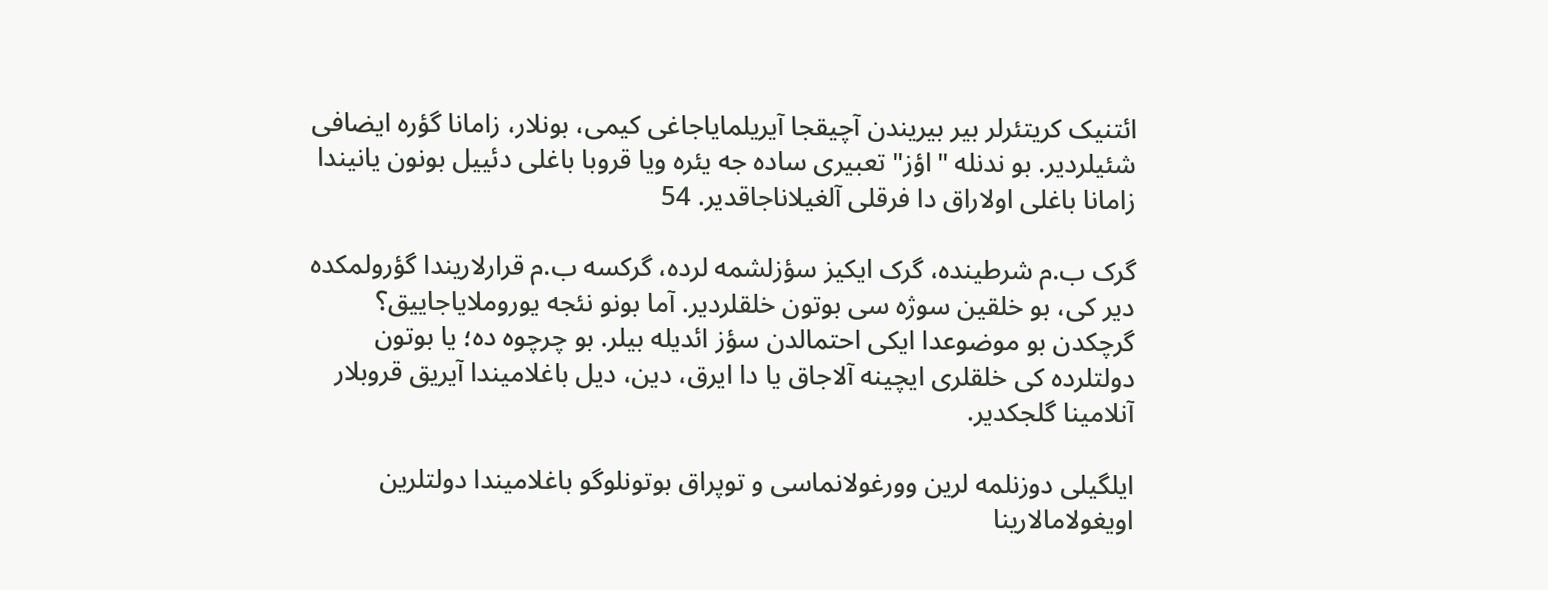ائتنیک کریتئرلر بیر بیریندن آچیقجا آیریلمایاجاغی کیمی، بونلار، زامانا گؤره ایضافی شئیلردیر. بو ندنله "اؤز" تعبیری ساده جه یئره ویا قروبا باغلی دئییل بونون یانیندا زامانا باغلی اولاراق دا فرقلی آلغیلاناجاقدیر. 54

گرک ب.م شرطینده، گرک ایکیز سؤزلشمه لرده، گرکسه ب.م قرارلاریندا گؤرولمکده دیر کی، بو خلقین سوژه سی بوتون خلقلردیر. آما بونو نئجه یوروملایاجاییق؟ گرچکدن بو موضوعدا ایکی احتمالدن سؤز ائدیله بیلر. بو چرچوه ده؛ یا بوتون دولتلرده کی خلقلری ایچینه آلاجاق یا دا ایرق، دین، دیل باغلامیندا آیریق قروبلار آنلامینا گلجکدیر.

ایلگیلی دوزنلمه لرین وورغولانماسی و توپراق بوتونلوگو باغلامیندا دولتلرین اویغولامالارینا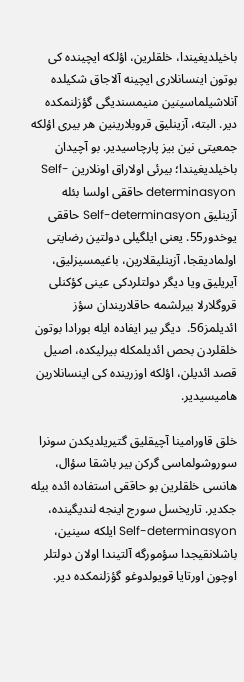باخیلدیغیندا، خلقلرین، اؤلکه ایچینده کی بوتون اینسانلاری ایچینه آلاجاق شکیلده آنلاشیلماسینین منیمسندیگی گؤزلنمکده دیر. البته، آزینلیق قروبلارینین هر بیری اؤلکه جمعیتی نین بیز پارچاسیدیر. بو آچیدان باخیلدیغیندا؛ بیرئی اولاراق اونلارین Self-determinasyon حاققی اولسا بئله آزینلیق Self-determinasyon حاققی یوخدور55. یعنی ایلگیلی دولتین رضایتی اولمادیقجا، آزینلیقلارین، باغیمسیزلیق، آیریلیق ویا دیگر دولتلردکی عینی کؤکنلی قروگلارلا بیرلشمه حاقلاریندان سؤز ائدیلمز56.  دیگر بیر ایفاده ایله بورادا بوتون خلقلردن بحص ائدیلمکله بیرلیکده، اصیل قصد ائدیلن، اؤلکه اوزرینده کی اینسانلارین هامیسیدیر.

خلق قاورامینا آچیقلیق گتیریلدیکدن سونرا سوروشولماسی گرکن بیر باشقا سؤال، هانسی خلقلرین بو حاققی استفاده ائده بیله جکدیر. تاریخسل سورج اینجه لندیگینده، Self-determinasyon ایلکه سینین، باشلانقیجدا سؤمورگه آلتیندا اولان دولتلر اوچون اورتایا قویولدوغو گؤزلنمکده دیر.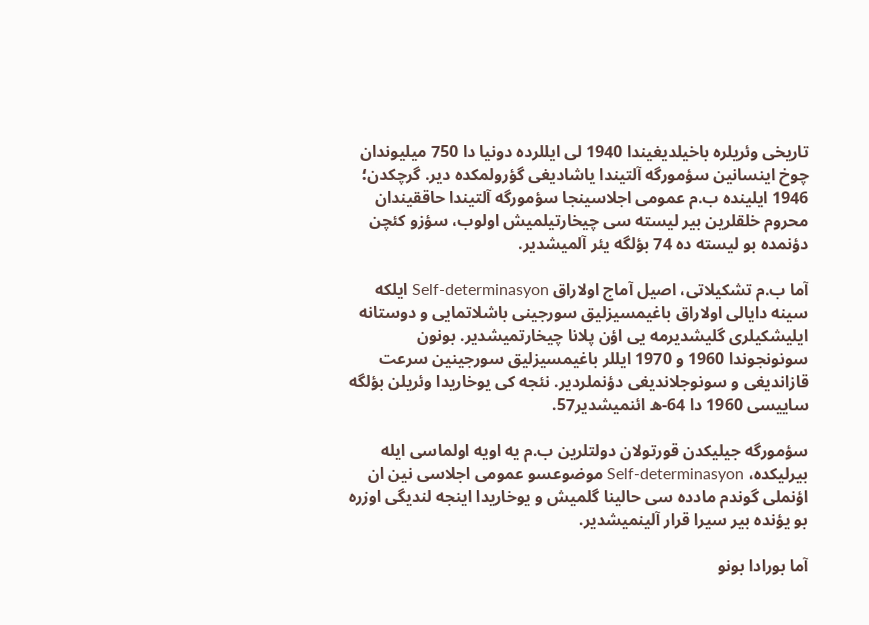تاریخی وئریلره باخیلدیغیندا 1940 لی ایللرده دونیا دا 750 میلیوندان چوخ اینسانین سؤمورگه آلتیندا یاشادیغی گؤرولمکده دیر. گرچکدن؛ 1946 ایلینده ب.م عمومی اجلاسینجا سؤمورگه آلتیندا حاققیندان محروم خلقلرین بیر لیسته سی چیخارتیلمیش اولوب، سؤزو کئچن دؤنمده بو لیسته ده 74 بؤلگه یئر آلمیشدیر.

آما ب.م تشکیلاتی، اصیل آماج اولاراق Self-determinasyon ایلکه سینه دایالی اولاراق باغیمسیزلیق سورجینی باشلاتمایی و دوستانه ایلیشکیلری گلیشدیرمه یی اؤن پلانا چیخارتمیشدیر. بونون سونونجوندا 1960 و 1970 ایللر باغیمسیزلیق سورجینین سرعت قازاندیغی و سونوجلاندیغی دؤنملردیر. نئجه کی یوخاریدا وئریلن بؤلگه ساییسی 1960 دا 64-ه ائنمیشدیر57.

سؤمورگه جیلیکدن قورتولان دولتلرین ب.م یه اویه اولماسی ایله بیرلیکده، Self-determinasyon موضوعسو عمومی اجلاسی نین ان اؤنملی گوندم مادده سی حالینا گلمیش و یوخاریدا اینجه لندیگی اوزره بو یؤنده بیر سیرا قرار آلینمیشدیر.

آما بورادا بونو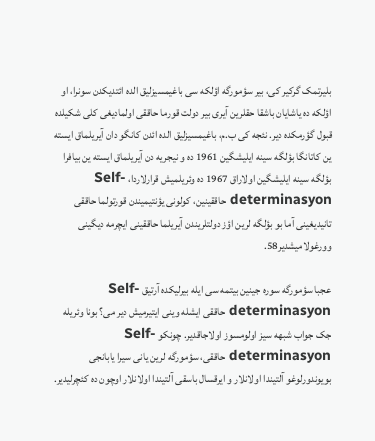بلیرتمک گرکیر کی، بیر سؤمورگه اؤلکه سی باغیمسیزلیق الده ائتدیکدن سونرا، او اؤلکه ده یاشایان باشقا حقلرین آیری بیر دولت قورما حاققی اولمادیغی کلی شکیلده قبول گؤرمکده دیر. نئجه کی ب.م، باغیمسیزلیق الده ائدن کانگو دان آیریلماق ایسته ین کاتانگا بؤلگه سینه ایلیشگین 1961 ده و نیجریه دن آیریلماق ایسته ین بیافرا بؤلگه سینه ایلیشگین اولاراق 1967 ده وئریلمیش قرارلاردا، Self-determinasyon حاققینین، کولونی یؤنتیمیندن قورتولما حاققی تانیدیغینی آما بو بؤلگه لرین اؤز دولتلریندن آیریلما حاققینی ایچرمه دیگینی وورغولامیشدیر58.

عجبا سؤمورگه سوره جینین بیتمه سی ایله بیرلیکده آرتیق Self-determinasyon حاققی ایشله وینی ایتیرمیش دیر می؟ بونا وئریله جک جواب شبهه سیز اولومسوز اولاجاقدیر. چونکو Self-determinasyon حاققی، سؤمورگه لرین یانی سیرا یابانجی بویوندورلوغو آلتیندا اولانلار و ایرقسال باسقی آلتیندا اولانلار اوچون ده کئچرلیدیر.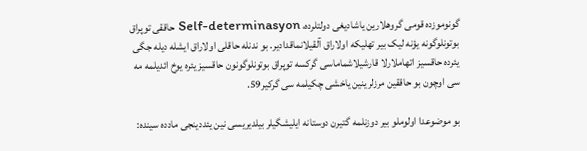گونوموزده قومی گروهلارین یاشادیغی دولتلرده، Self-determinasyon حاققی توپراق بوتونلوگونه یؤنه لیک بیر تهلیکه اولاراق آلقیلانماقدادیر. بو ندنله حاقلی اولاراق ایشله دیله جگی یئرده حاقسیز اتهاملارلا قارشیلاشماماسی گرکسه توپراق بوتونلوگونون حاقسیز یئره یوخ ائدیلمه مه سی اوچون بو حاققین مرزلرینین یاخشی چکیلمه سی گرکیر59.

بو موضوعدا اولوملو بیر دوزنلمه گتیرن دوستانه ایلیشگیلر بیلدیریسی نین یئددینجی مادده سینده: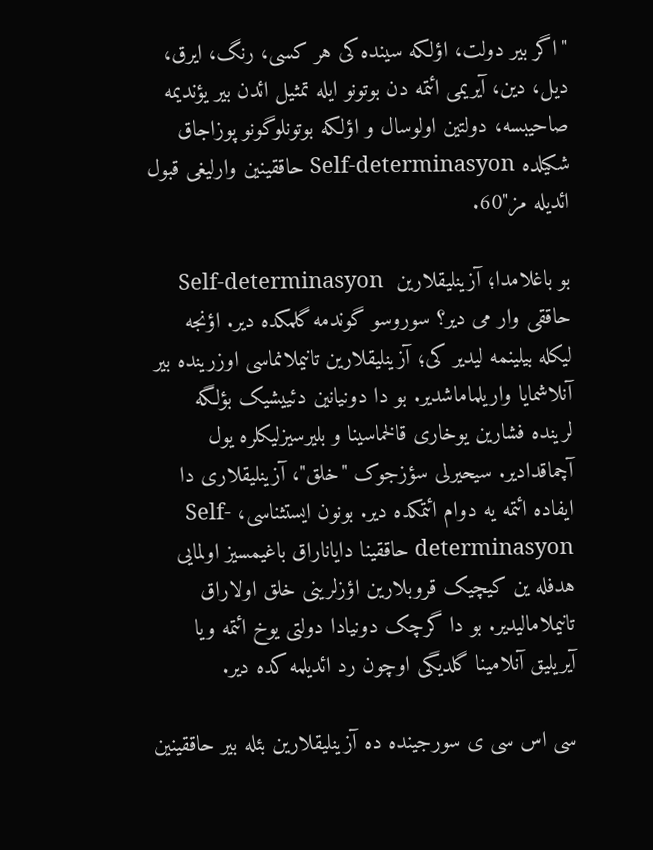"اگر بیر دولت، اؤلکه سینده کی هر کسی، رنگ، ایرق، دیل، دین، آیریمی ائتمه دن بوتونو ایله تمثیل ائدن بیر یؤندیمه صاحیبسه، دولتین اولوسال و اؤلکه بوتونلوگونو پوزاجاق شکیلده Self-determinasyon حاققینین وارلیغی قبول ائدیله مز"60.

بو باغلامدا؛ آزینلیقلارین  Self-determinasyon حاققی وار می دیر؟ سوروسو گوندمه گلمکده دیر. اؤنجه لیکله بیلینمه لیدیر کی؛ آزینلیقلارین تانیملانماسی اوزرینده بیر آنلاشمایا واریلماماشدیر. بو دا دونیانین دئییشیک بؤلگه لرینده فشارین یوخاری قالخماسینا و بلیرسیزلیکلره یول آچماقدادیر. سیحیرلی سؤزجوک "خلق"، آزینلیقلاری دا ایفاده ائتمه یه دوام ائتمکده دیر. بونون ایستثناسی، Self-determinasyon حاققینا دایاناراق باغیمسیز اولمایی هدفله ین کیچیک قروبلارین اؤزلرینی خلق اولاراق تانیملامالیدیر. بو دا گرچک دونیادا دولتی یوخ ائتمه ویا آیریلیق آنلامینا گلدیگی اوچون رد ائدیلمه کده دیر.

سی اس سی ی سورجینده ده آزینلیقلارین بئله بیر حاققینین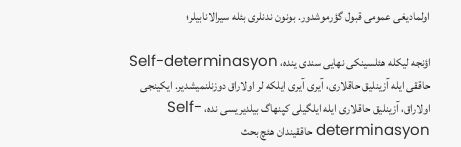اولمادیغی عمومی قبول گؤرموشدور. بونون ندنلری بئله سیرالانابیلر؛

اؤنجه لیکله هئلسینکی نهایی سندی ینده، Self-determinasyon حاققی ایله آزینلیق حاقلاری، آیری آیری ایلکه لر اولاراق دوزنلنمیشدیر. ایکینجی اولاراق، آزینلیق حاقلاری ایله ایلگیلی کپنهاگ بیلدیریسی نده، Self-determinasyon حاققیندان هئچ بحث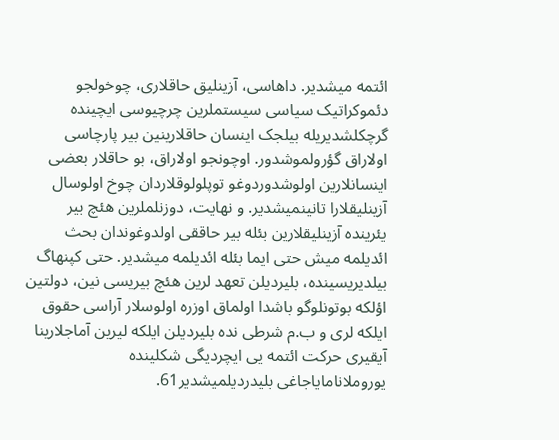ائتمه میشدیر. داهاسی، آزینلیق حاقلاری، چوخولجو دئموکراتیک سیاسی سیستملرین چرچیوسی ایچینده گرچکلشدیریله بیلجک اینسان حاقلارینین بیر پارچاسی اولاراق گؤرولموشدور. اوچونجو اولاراق، بو حاقلار بعضی اینسانلارین اولوشدوردوغو توپلولوقلاردان چوخ اولوسال آزینلیقلارا تانینمیشدیر. و نهایت، دوزنلملرین هئچ بیر یئرینده آزینلیقلارین بئله بیر حاققی اولدوغوندان بحث ائدیلمه میش حتی ایما بئله ائدیلمه میشدیر. حتی کپنهاگ بیلدیریسینده، بلیردیلن تعهد لرین هئچ بیریسی نین، دولتین اؤلکه بوتونلوگو باشدا اولماق اوزره اولوسلار آراسی حقوق ایلکه لری و ب.م شرطی نده بلیردیلن ایلکه لیرین آماجلارینا آیقیری حرکت ائتمه یی ایچردیگی شکلینده یوروملانامایاجاغی بلیدردیلمیشدیر61.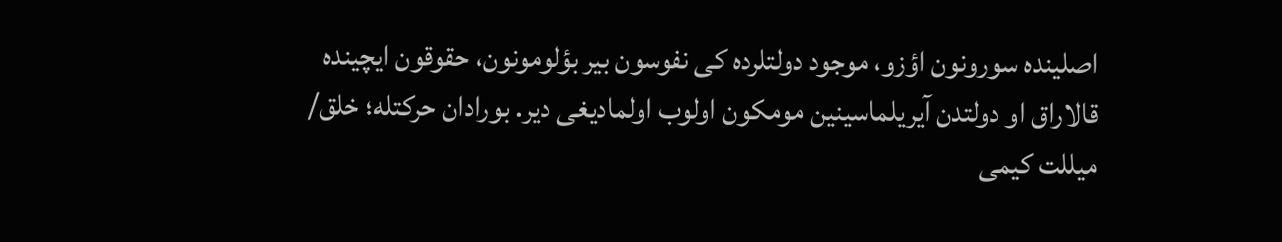اصلینده سورونون اؤزو، موجود دولتلرده کی نفوسون بیر بؤلومونون، حقوقون ایچینده قالاراق او دولتدن آیریلماسینین مومکون اولوب اولمادیغی دیر. بورادان حرکتله؛ خلق/ میللت کیمی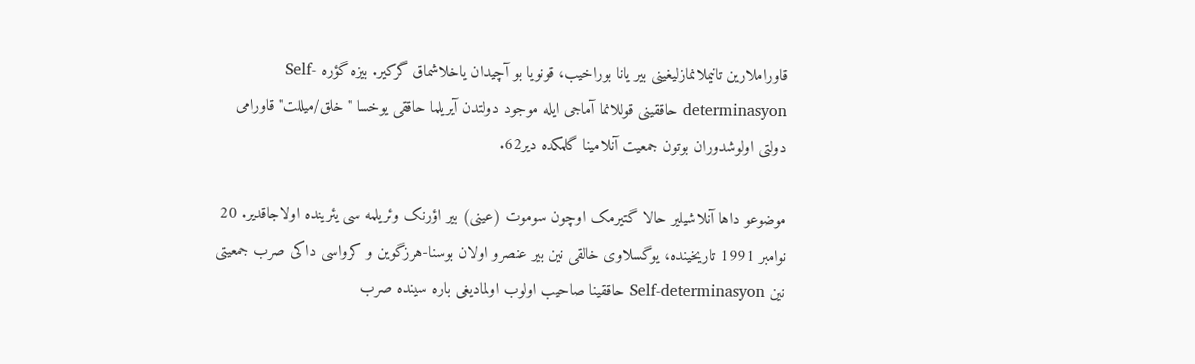قاوراملارین تانیملانمازلیغینی بیر یانا بوراخیب، قونویا بو آچیدان یاخلاشماق گرکیر. بیزه گؤره Self-determinasyon حاققینی قوللانما آماجی ایله موجود دولتدن آیریلما حاققی یوخسا "خلق/میللت" قاورامی دولتی اولوشدوران بوتون جمعیت آنلامینا گلمکده دیر62.

موضوعو داها آنلاشیلیر حالا گتیرمک اوچون سوموت (عینی) بیر اؤرنک وئریلمه سی یئرینده اولاجاقدیر. 20 نوامبر 1991 تاریخینده، یوگسلاوی خالقی نین بیر عنصرو اولان بوسنا-هرزگوین و کرواسی داکی صرب جمعیتی نین Self-determinasyon حاققینا صاحیب اولوب اولمادیغی باره سینده صرب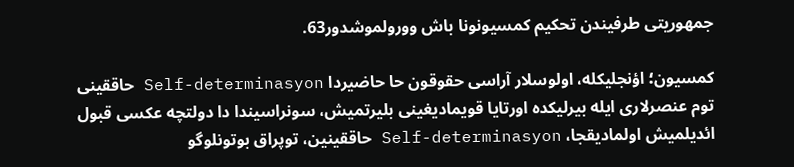جمهوریتی طرفیندن تحکیم کمسیونونا باش وورولموشدور63.

کمسیون؛ اؤنجلیکله، اولوسلار آراسی حقوقون حا حاضیردا Self-determinasyon حاققینی توم عنصرلاری ایله بیرلیکده اورتایا قویمادیغینی بلیرتمیش، سونراسیندا دا دولتچه عکسی قبول ائدیلمیش اولمادیقجا، Self-determinasyon حاققینین، توپراق بوتونلوگو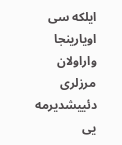ایلکه سی اویارینجا واراولان مرزلری دئییشدیرمه یی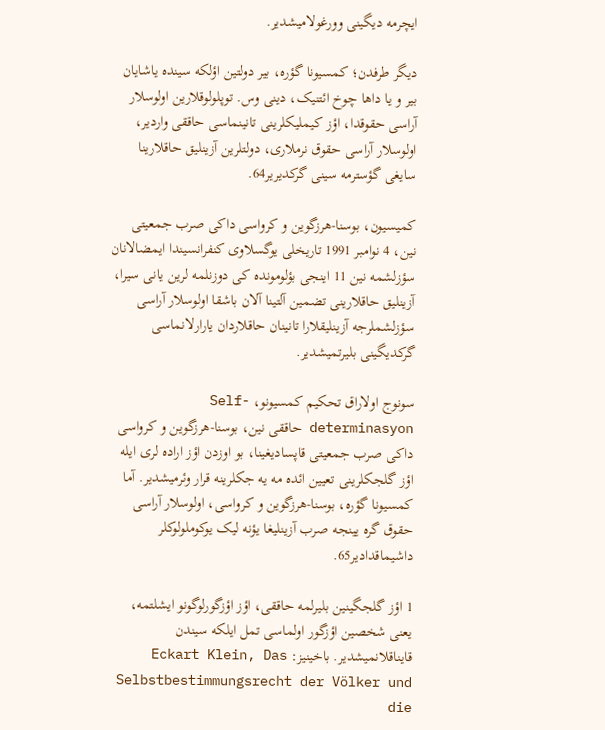ایچرمه دیگینی وورغولامیشدیر.

دیگر طرفدن؛ کمسیونا گؤره، بیر دولتین اؤلکه سینده یاشایان بیر و یا داها چوخ ائتنیک، دینی وس. توپلولوقلارین اولوسلار آراسی حقوقدا، اؤز کیملیکلرینی تانینماسی حاققی واردیر، اولوسلار آراسی حقوق نرملاری، دولتلرین آزینلیق حاقلارینا سایغی گؤسترمه سینی گرکدیریر64.

کمیسیون، بوسنا-هرزگوین و کرواسی داکی صرب جمعیتی نین، 4 نوامبر 1991 تاریخلی یوگسلاوی کنفرانسیندا ایمضالانان سؤزلشمه نین 11 اینجی بؤلومونده کی دوزنلمه لرین یانی سیرا، آزینلیق حاقلارینی تضمین آلتینا آلان باشقا اولوسلار آراسی سؤزلشملرجه آزینلیقلارا تانینان حاقلاردان یارارلانماسی گرکدیگینی بلیرتمیشدیر.

سونوج اولاراق تحکیم کمسیونو، Self-determinasyon حاققی نین، بوسنا-هرزگوین و کرواسی داکی صرب جمعیتی قاپسادیغینا، بو اوزدن اؤز اراده لری ایله اؤز گلجکلرینی تعیین ائده مه یه جکلرینه قرار وئرمیشدیر. آما کمسیونا گؤره، بوسنا-هرزگوین و کرواسی، اولوسلار آراسی حقوق گره یینجه صرب آزینلیغا یؤنه لیک یوکوملولوکلر داشیماقدادیر65.

1 اؤز گلجگینین بلیرلمه حاققی، اؤز اؤزگورلوگونو ایشلتمه، یعنی شخصین اؤزگور اولماسی تمل ایلکه سیندن قایناقلانمیشدیر. باخینیز: Eckart Klein, Das Selbstbestimmungsrecht der Völker und die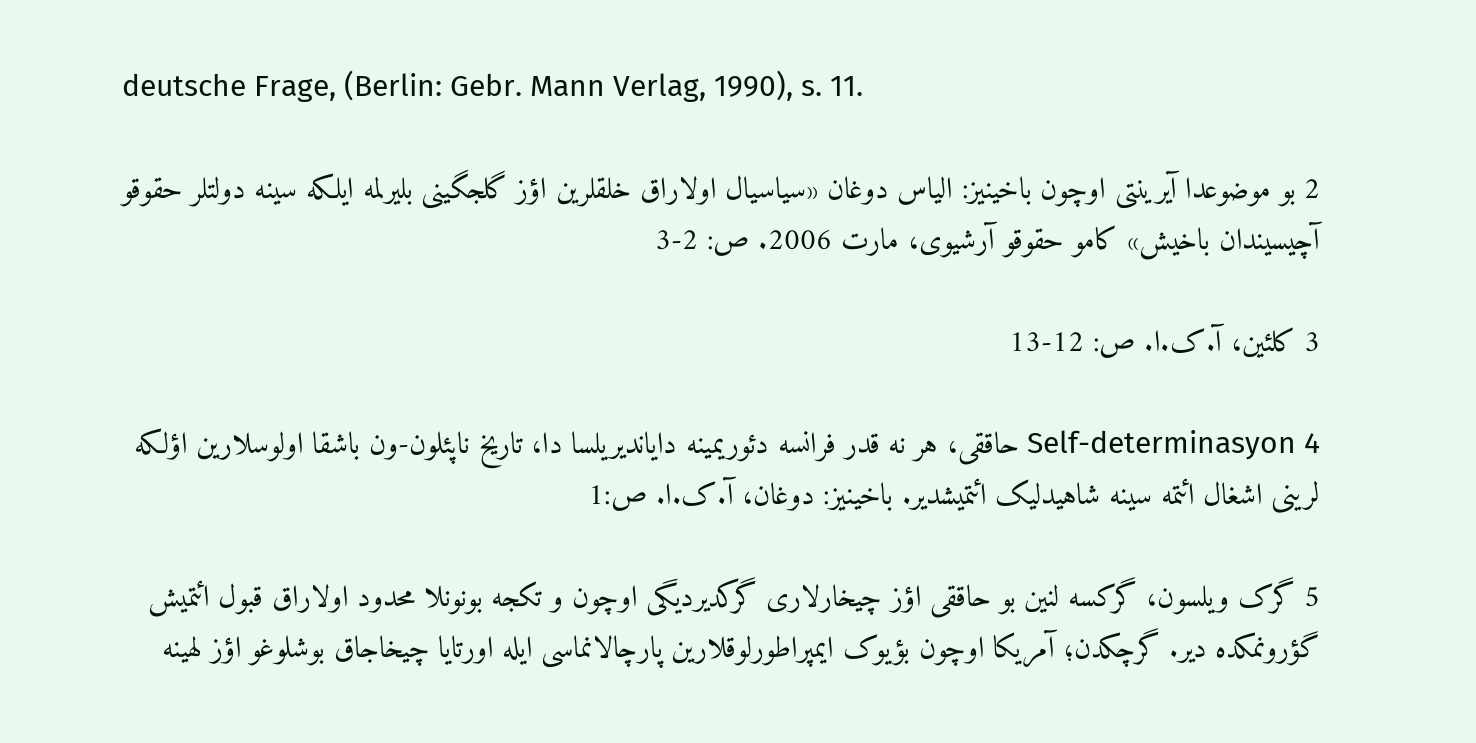deutsche Frage, (Berlin: Gebr. Mann Verlag, 1990), s. 11.

2 بو موضوعدا آیرینتی اوچون باخینیز: الیاس دوغان «سیاسیال اولاراق خلقلرین اؤز گلجگینی بلیرلمه ایلکه سینه دولتلر حقوقو آچیسیندان باخیش» کامو حقوقو آرشیوی، مارت 2006. ص: 2-3

3 کلئین، آ.ک.ا. ص: 12-13

4 Self-determinasyon حاققی، هر نه قدر فرانسه دئوریمینه دایاندیریلسا دا، تاریخ ناپئلون-ون باشقا اولوسلارین اؤلکه لرینی اشغال ائتمه سینه شاهیدلیک ائتمیشدیر. باخینیز: دوغان، آ.ک.ا. ص:1

5 گرک ویلسون، گرکسه لنین بو حاققی اؤز چیخارلاری گرکدیردیگی اوچون و تکجه بونونلا محدود اولاراق قبول ائتمیش گؤرونمکده دیر. گرچکدن؛ آمریکا اوچون بؤیوک ایمپراطورلوقلارین پارچالانماسی ایله اورتایا چیخاجاق بوشلوغو اؤز لهینه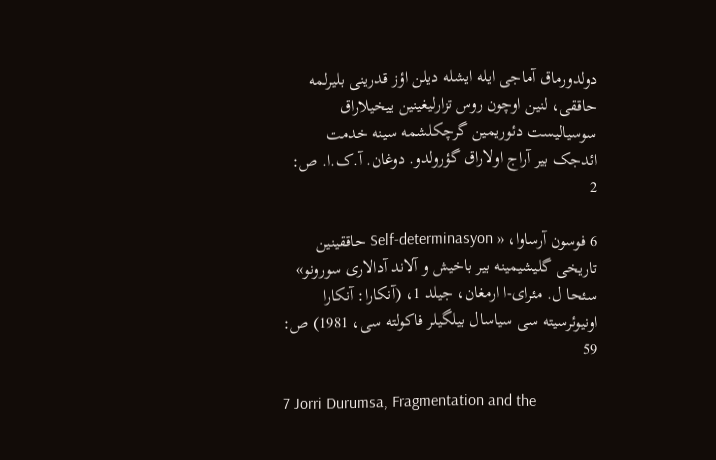دولدورماق آماجی ایله ایشله دیلن اؤز قدرینی بلیرلمه حاققی، لنین اوچون روس تزارلیغینین ییخیلاراق سوسیالیست دئوریمین گرچکلشمه سینه خدمت ائدجک بیر آراج اولاراق گؤرولدو. دوغان. آ.ک.ا. ص: 2

6 فوسون آرساوا، « Self-determinasyon حاققینین تاریخی گلیشیمینه بیر باخیش و آلاند آدالاری سورونو» سئحا ل. مئرای-ا ارمغان، جیلد 1، (آنکارا: آنکارا اونیوئرسیته سی سیاسال بیلگیلر فاکولته سی، 1981) ص: 59

7 Jorri Durumsa, Fragmentation and the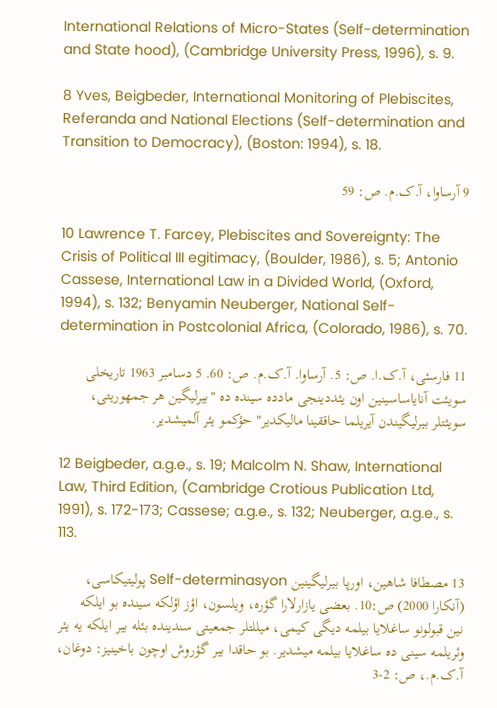International Relations of Micro-States (Self-determination and State hood), (Cambridge University Press, 1996), s. 9.

8 Yves, Beigbeder, International Monitoring of Plebiscites, Referanda and National Elections (Self-determination and Transition to Democracy), (Boston: 1994), s. 18.

9 آرساوا، آ.ک.م. ص: 59

10 Lawrence T. Farcey, Plebiscites and Sovereignty: The Crisis of Political III egitimacy, (Boulder, 1986), s. 5; Antonio Cassese, International Law in a Divided World, (Oxford, 1994), s. 132; Benyamin Neuberger, National Self-determination in Postcolonial Africa, (Colorado, 1986), s. 70.

11 فارسئی، آ.ک.ا. ص: 5. آرساوا. آ.ک.م. ص: 60. 5 دسامبر 1963 تاریخلی سویئت آنایاساسینین اون یئددینجی مادده سینده ده "بیرلیگین هر جمهوریتی، سویئتلر بیرلیگیندن آیریلما حاققینا مالیکدیر" حؤکمو یئر آلمیشدیر.

12 Beigbeder, a.g.e., s. 19; Malcolm N. Shaw, International Law, Third Edition, (Cambridge Crotious Publication Ltd, 1991), s. 172-173; Cassese; a.g.e., s. 132; Neuberger, a.g.e., s. 113.

13 مصطافا شاهین، اورپا بیرلیگینین Self-determinasyon پولیتیکاسی، (آنکارا 2000) ص:10. بعضی یازارلارا گؤره، ویلسون، اؤز اؤلکه سینده بو ایلکه نین قبولونو ساغلایا بیلمه دیگی کیمی، میللتلر جمعیتی سندینده بئله بیر ایلکه یه یئر وئریلمه سینی ده ساغلایا بیلمه میشدیر. بو حاقدا بیر گؤروش اوچون باخینیز: دوغان، آ.ک.م.، ص: 2-3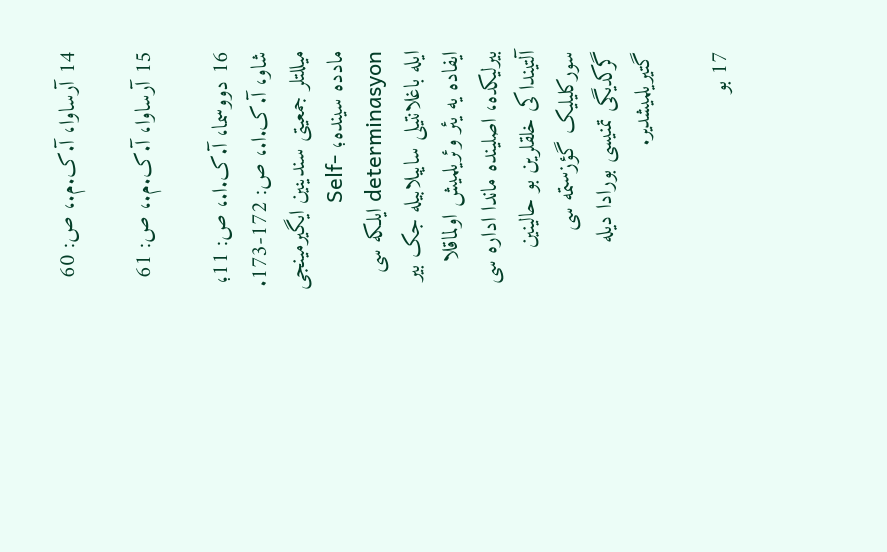14 آرساوا، آ.ک.م.، ص: 60

15 آرساوا، آ.ک.م.، ص: 61

16 دووسما، آ.ک.ا.، ص: 11؛ شاو، آ.ک.ا.، ص: 172-173. میللتلر جمعیتی سندینین ایگیرمینجی مادده سینده؛ Self-determinasyon ایلکه سی ایله باغلانتیلی ساییلابیله جک بیر ایفاده یه یئر وئریلمیش اولماقلا بیرلیکده، اصلینده ماندا اداره سی آلتینداکی خلقلرین بو حالینین سورکلیلیک گؤزستمه سی گرکدیگی تمنیسی بورادا دیله گتیریلمیشدیر.

17 بو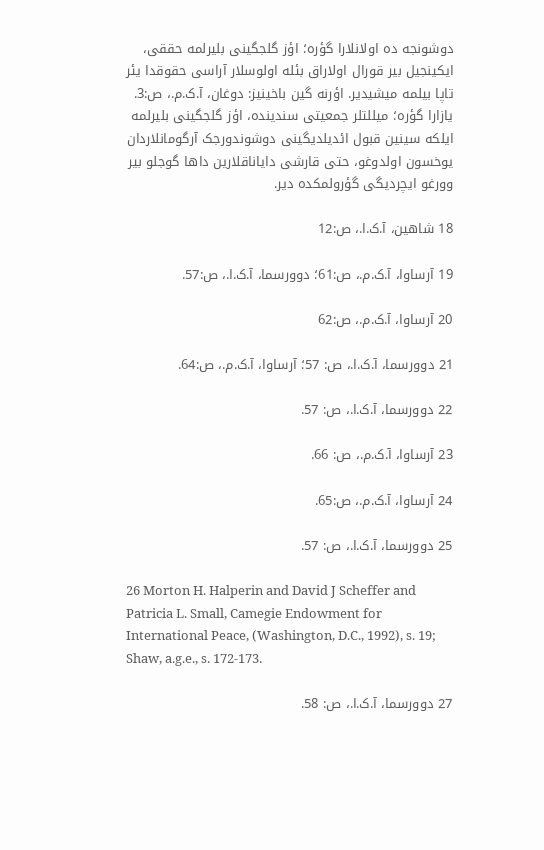دوشونجه ده اولانلارا گؤره؛ اؤز گلجگینی بلیرلمه حققی، ایکینجیل بیر قورال اولاراق بئله اولوسلار آراسی حقوقدا یئر تاپا بیلمه میشیدیر. اؤرنه گین باخینیز: دوغان، آ.ک.م.، ص:3. یازارا گؤره؛ میللتلر جمعیتی سندینده، اؤز گلجگینی بلیرلمه ایلکه سینین قبول ائدیلدیگینی دوشوندورجک آرگومانلاردان یوخسون اولدوغو، حتی قارشی دایاناقلارین داها گوجلو بیر وورغو ایچردیگی گؤرولمکده دیر.

18 شاهین، آ.ک.ا.، ص:12

19 آرساوا، آ.ک.م.، ص:61؛ دوورسما، آ.ک.ا.، ص:57.

20 آرساوا، آ.ک.م.، ص:62

21 دوورسما، آ.ک.ا.، ص: 57؛ آرساوا، آ.ک.م.، ص:64.

22 دوورسما، آ.ک.ا.، ص: 57.

23 آرساوا، آ.ک.م.، ص: 66.

24 آرساوا، آ.ک.م.، ص:65.

25 دوورسما، آ.ک.ا.، ص: 57.

26 Morton H. Halperin and David J Scheffer and Patricia L. Small, Camegie Endowment for International Peace, (Washington, D.C., 1992), s. 19; Shaw, a.g.e., s. 172-173.

27 دوورسما، آ.ک.ا.، ص: 58.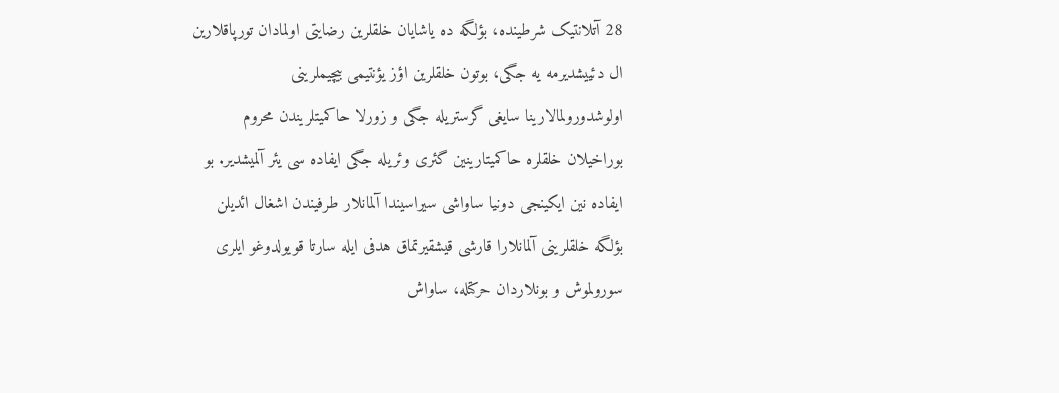28 آتلانتیک شرطینده، بؤلگه ده یاشایان خلقلرین رضایتی اولمادان تورپاقلارین ال دئییشدیرمه یه جگی، بوتون خلقلرین اؤز یؤنتیمی بیچیملرینی اولوشدورولمالارینا سایغی گرستریله جگی و زورلا حاکمیتلریندن محروم بوراخیلان خلقلره حاکمیتارینین گئری وئریله جگی ایفاده سی یئر آلمیشدیر. بو ایفاده نین ایکینجی دونیا ساواشی سیراسیندا آلمانلار طرفیندن اشغال ائدیلن بؤلگه خلقلرینی آلمانلارا قارشی قیشقیرتماق هدفی ایله سارتا قویولدوغو ایلری سورولموش و بونلاردان حرکتله، ساواش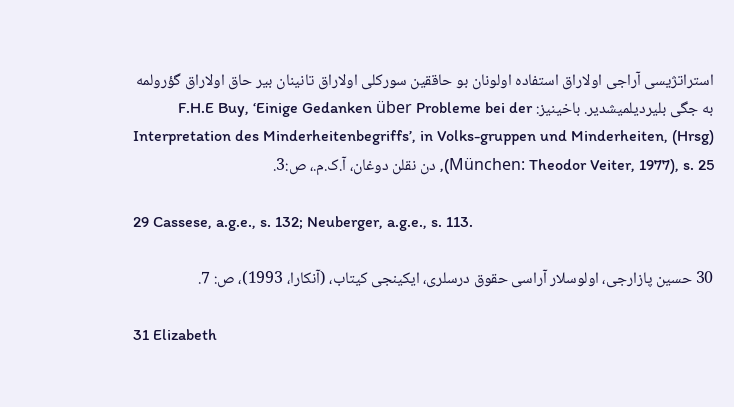استراتژیسی آراجی اولاراق استفاده اولونان بو حاققین سورکلی اولاراق تانینان بیر حاق اولاراق گؤرولمه به جگی بلیردیلمیشدیر. باخینیز: F.H.E Buy, ‘Einige Gedanken über Probleme bei der Interpretation des Minderheitenbegriffs’, in Volks-gruppen und Minderheiten, (Hrsg) (München: Theodor Veiter, 1977), s. 25, دن نقلن دوغان، آ.ک.م.، ص:3.

29 Cassese, a.g.e., s. 132; Neuberger, a.g.e., s. 113.

30 حسین پازارجی، اولوسلار آراسی حقوق درسلری، ایکینجی کیتاب، (آنکارا، 1993)، ص: 7.

31 Elizabeth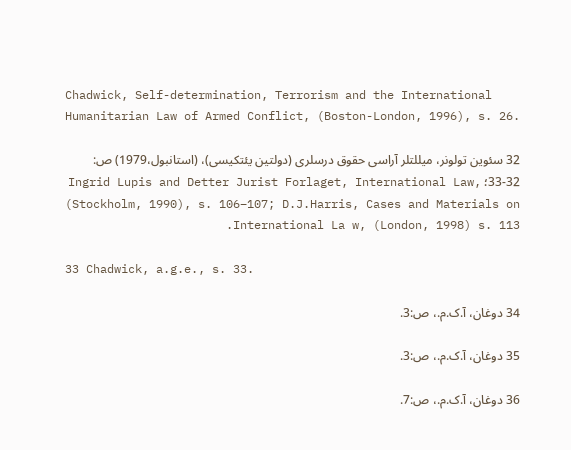Chadwick, Self-determination, Terrorism and the International Humanitarian Law of Armed Conflict, (Boston-London, 1996), s. 26.

32 سئوین تولونر، میللتلر آراسی حقوق درسلری (دولتین یئتکیسی)، (استانبول،1979) ص: 32-33؛ Ingrid Lupis and Detter Jurist Forlaget, International Law, (Stockholm, 1990), s. 106–107; D.J.Harris, Cases and Materials on International La w, (London, 1998) s. 113.

33 Chadwick, a.g.e., s. 33.

34 دوغان، آ.ک.م.، ص:3.

35 دوغان، آ.ک.م.، ص:3.

36 دوغان، آ.ک.م.، ص:7.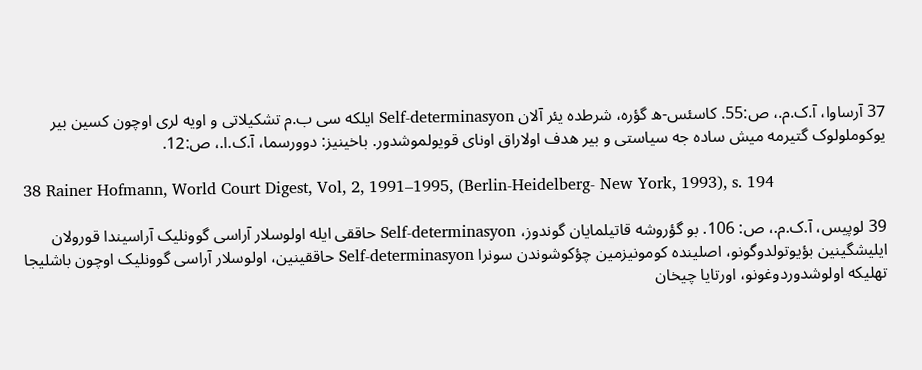37 آرساوا، آ.ک.م.، ص:55. کاسئس-ه گؤره، شرطده یئر آلان Self-determinasyon ایلکه سی ب.م تشکیلاتی و اویه لری اوچون کسین بیر یوکوملولوک گتیرمه میش ساده جه سیاستی و بیر هدف اولاراق اونای قویولموشدور. باخینیز: دوورسما، آ.ک.ا.، ص:12.

38 Rainer Hofmann, World Court Digest, Vol, 2, 1991–1995, (Berlin-Heidelberg- New York, 1993), s. 194

39 لوپیس، آ.ک.م.، ص: 106. بو گؤروشه قاتیلمایان گوندوز، Self-determinasyon حاققی ایله اولوسلار آراسی گوونلیک آراسیندا قورولان ایلیشگینین بؤیوتولدوگونو، اصلینده کومونیزمین چؤکوشوندن سونرا Self-determinasyon حاققینین، اولوسلار آراسی گوونلیک اوچون باشلیجا تهلیکه اولوشدوردوغونو، اورتایا چیخان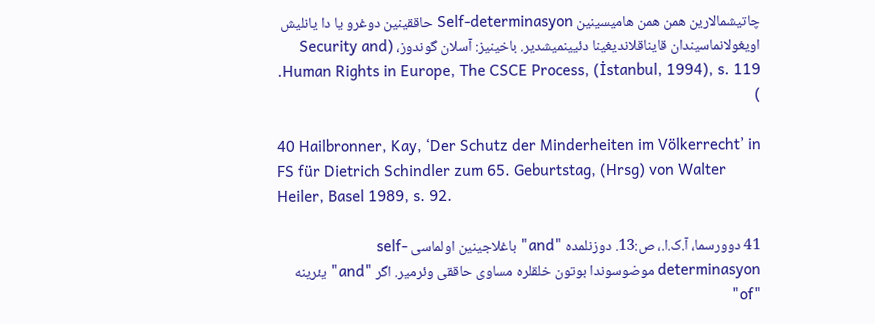چاتیشمالارین همن همن هامیسینین Self-determinasyon حاققینین دوغرو یا دا یانلیش اویغولانماسیندان قایناقلاندیغینا دئیینمیشدیر. باخینیز: آسلان گوندوز، (Security and Human Rights in Europe, The CSCE Process, (İstanbul, 1994), s. 119. )

40 Hailbronner, Kay, ‘Der Schutz der Minderheiten im Völkerrecht’ in FS für Dietrich Schindler zum 65. Geburtstag, (Hrsg) von Walter Heiler, Basel 1989, s. 92.

41 دوورسما، آ.ک.ا.، ص:13. دوزنلمده "and" باغلاجینین اولماسی self-determinasyon موضوسوندا بوتون خلقلره مساوی حاققی وئرمیر. اگر "and" یئرینه "of"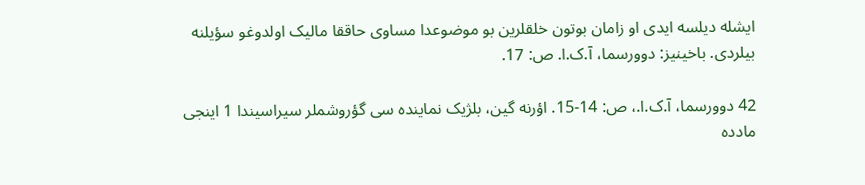ایشله دیلسه ایدی او زامان بوتون خلقلرین بو موضوعدا مساوی حاققا مالیک اولدوغو سؤیلنه بیلردی. باخینیز: دوورسما، آ.ک.ا. ص: 17.

42 دوورسما، آ.ک.ا.، ص: 14-15. اؤرنه گین، بلژیک نماینده سی گؤروشملر سیراسیندا 1 اینجی مادده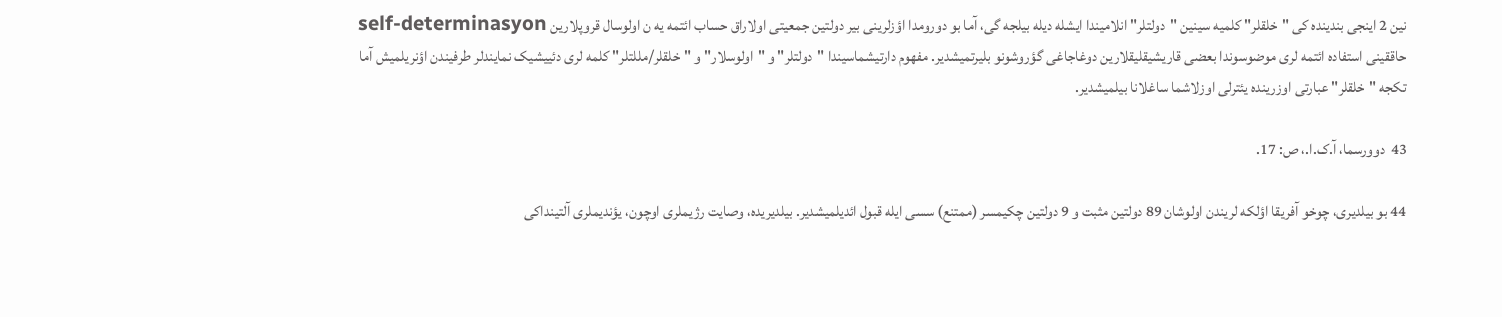نین 2 اینجی بندینده کی "خلقلر" کلمیه سینین "دولتلر" انلامیندا ایشله دیله بیلجه گی، آما بو دورومدا اؤزلرینی بیر دولتین جمعیتی اولاراق حساب ائتمه یه ن اولوسال قروپلارین self-determinasyon حاققینی استفاده ائتمه لری موضوسوندا بعضی قاریشیقلیقلارین دوغاجاغی گؤروشونو بلیرتمیشدیر. مفهوم دارتیشماسیندا "دولتلر" و "اولوسلار" و "خلقلر/مللتلر" کلمه لری دئییشیک نمایندلر طرفیندن اؤنریلمیش آما تکجه "خلقلر" عبارتی اوزرینده یئترلی اوزلاشما ساغلانا بیلمیشدیر.

43  دوورسما، آ.ک.ا.، ص: 17.

44 بو بیلدیری، چوخو آفریقا اؤلکه لریندن اولوشان 89 دولتین مثبت و 9 دولتین چکیمسر (ممتنع) سسی ایله قبول ائدیلمیشدیر. بیلدیریده، وصایت رژیملری اوچون، یؤندیملری آلتینداکی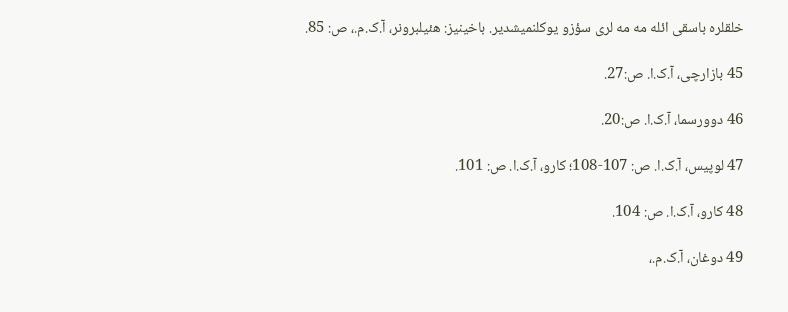خلقلره باسقی ائله مه مه لری سؤزو یوکلنمیشدیر. باخینیز: هئیلبرونر، آ.ک.م.، ص: 85.

45 بازارچی، آ.ک.ا. ص:27.

46 دوورسما، آ.ک.ا. ص:20.

47 لوپیس، آ.ک.ا. ص: 107-108؛ کارو، آ.ک.ا. ص: 101.

48 کارو، آ.ک.ا. ص: 104.

49 دوغان، آ.ک.م.،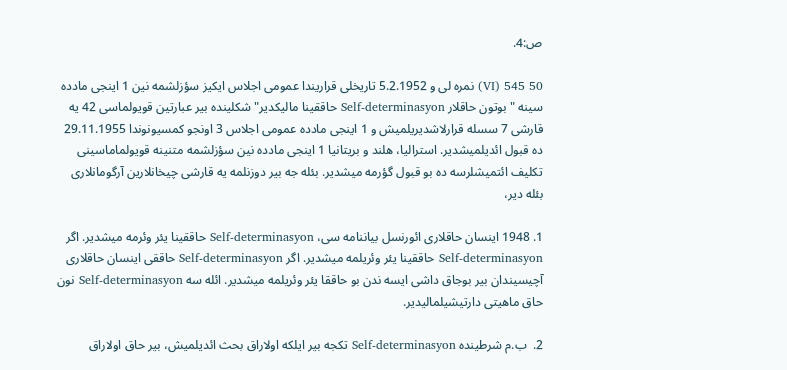ص:4.

50 545 (VI) نمره لی و 5.2.1952 تاریخلی قراریندا عمومی اجلاس ایکیز سؤزلشمه نین 1 اینجی مادده سینه "بوتون حاقلار Self-determinasyon حاققینا مالیکدیر" شکلینده بیر عبارتین قویولماسی 42 یه قارشی 7 سسله قرارلاشدیریلمیش و 1 اینجی مادده عمومی اجلاس 3 اونجو کمسیونوندا 29.11.1955 ده قبول ائدیلمیشدیر. استرالیا، هلند و بریتانیا 1 اینجی مادده نین سؤزلشمه متنینه قویولماماسینی تکلیف ائتمیشلرسه ده بو قبول گؤرمه میشدیر. بئله جه بیر دوزنلمه یه قارشی چیخانلارین آرگومانلاری بئله دیر،

1. 1948 اینسان حاقلاری ائورنسل بیاننامه سی، Self-determinasyon حاققینا یئر وئرمه میشدیر. اگر Self-determinasyon حاققینا یئر وئریلمه میشدیر. اگر Self-determinasyon حاققی اینسان حاقلاری آچیسیندان بیر بوجاق داشی ایسه ندن بو حاققا یئر وئریلمه میشدیر. ائله سه Self-determinasyon نون حاق ماهیتی دارتیشیلمالیدیر.

2.  ب.م شرطینده Self-determinasyon تکجه بیر ایلکه اولاراق بحث ائدیلمیش، بیر حاق اولاراق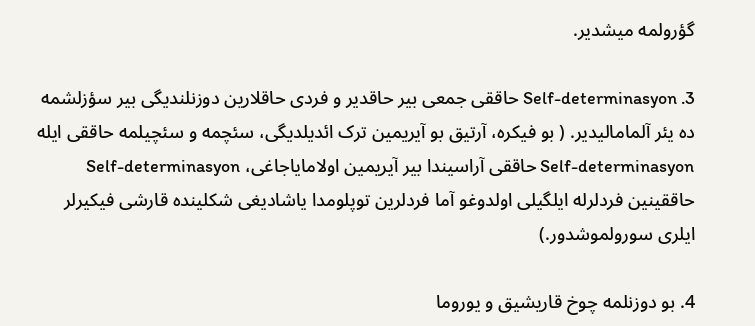گؤرولمه میشدیر.

3. Self-determinasyon حاققی جمعی بیر حاقدیر و فردی حاقلارین دوزنلندیگی بیر سؤزلشمه ده یئر آلمامالیدیر. ( بو فیکره، آرتیق بو آیریمین ترک ائدیلدیگی، سئچمه و سئچیلمه حاققی ایله Self-determinasyon حاققی آراسیندا بیر آیریمین اولامایاجاغی، Self-determinasyon حاققینین فردلرله ایلگیلی اولدوغو آما فردلرین توپلومدا یاشادیغی شکلینده قارشی فیکیرلر ایلری سورولموشدور.)

4. بو دوزنلمه چوخ قاریشیق و یوروما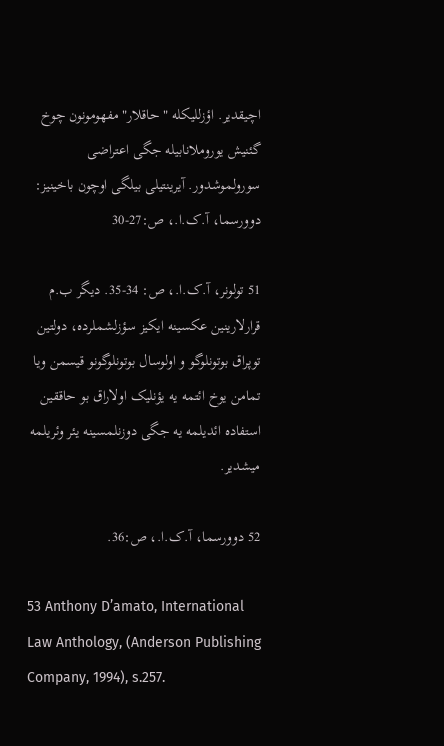اچیقدیر. اؤزللیکله "حاقلار" مفهومونون چوخ گئنیش یوروملانابیله جگی اعتراضی سورولموشدور. آیرینتیلی بیلگی اوچون باخینیز: دوورسما، آ.ک.ا.، ص:27-30

51 تولونر، آ.ک.ا.، ص: 34-35. دیگر ب.م قرارلارینین عکسینه ایکیز سؤزلشملرده، دولتین توپراق بوتونلوگو و اولوسال بوتونلوگونو قیسمن ویا تمامن یوخ ائتمه یه یؤنلیک اولاراق بو حاققین استفاده ائدیلمه یه جگی دوزنلمسینه یئر وئریلمه میشدیر.

52 دوورسما، آ.ک.ا.، ص:36.

53 Anthony D’amato, International Law Anthology, (Anderson Publishing Company, 1994), s.257.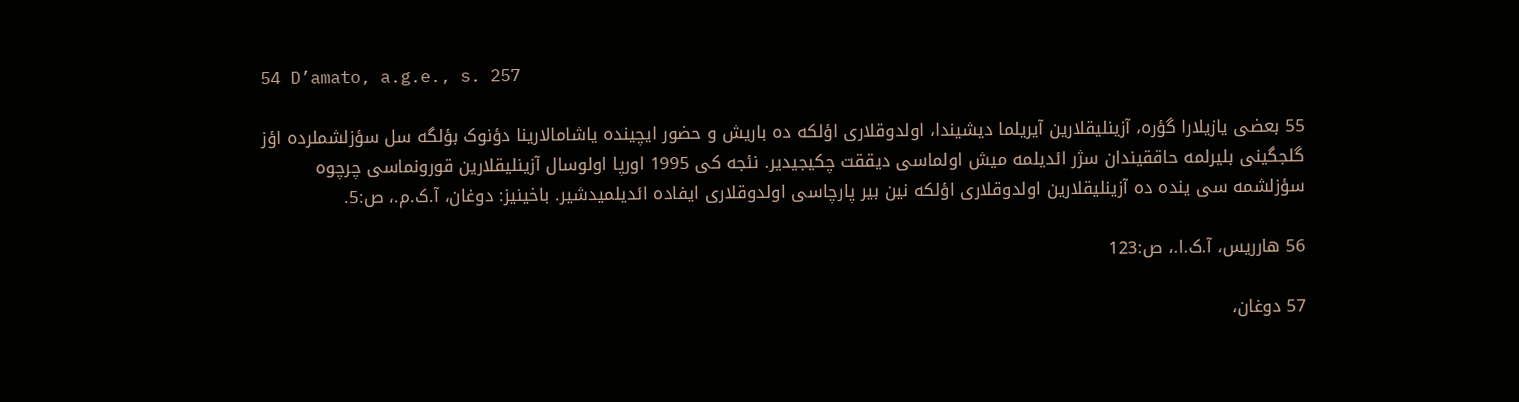54 D’amato, a.g.e., s. 257

55 بعضی یازیلارا گؤره، آزینلیقلارین آیریلما دیشیندا، اولدوقلاری اؤلکه ده باریش و حضور ایچینده یاشامالارینا دؤنوک بؤلگه سل سؤزلشملرده اؤز گلجگینی بلیرلمه حاققیندان سژر ائدیلمه میش اولماسی دیققت چکیجیدیر. نئجه کی 1995 اورپا اولوسال آزینلیقلارین قورونماسی چرچوه سؤزلشمه سی ینده ده آزینلیقلارین اولدوقلاری اؤلکه نین بیر پارچاسی اولدوقلاری ایفاده ائدیلمیدشیر. باخینیز: دوغان، آ.ک.م.، ص:5.

56 هارریس، آ.ک.ا.، ص:123

57 دوغان،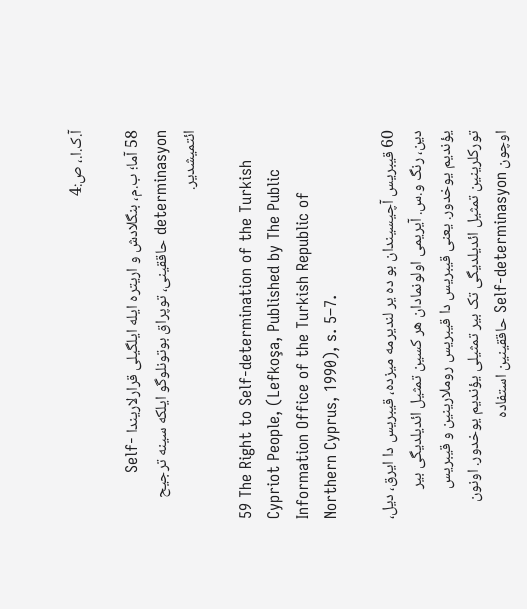آ.ک.ا.، ص:4

58 آما؛ ب.م، بنگلادش و اریتره ایله ایلگیلی قرارلاریندا Self-determinasyon حاققینی، توپراق بوتونلوگو ایلکه سینه ترجیح ائتمیشدیر.

59 The Right to Self-determination of the Turkish Cypriot People, (Lefkoşa, Published by The Public Information Office of the Turkish Republic of Northern Cyprus, 1990), s. 5–7.

60 قیبریس آچیسیندان بو ده یر لندیرمه میزده، قیبریس دا ایرق، دیل، دین، رنگ و.س. آیریمی اولونمادان هر کسین تمثیل ائدیلدیگی بیر یؤندیم یوخدور. یعنی قیبریس دا قیبریس روملارینین و قیبریس تورکلرینین تمثیل ائدیلدیگی تک بیر تمثیلی یؤندیم یوخدور. اونون اوچون Self-determinasyon حاققینین استفاده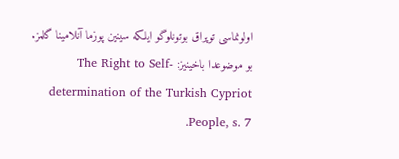اولونماسی توپراق بوتونلوگو ایلکه سینین پوزما آنلامینا گلمز. بو موضوعدا باخینیز: The Right to Self-determination of the Turkish Cypriot People, s. 7.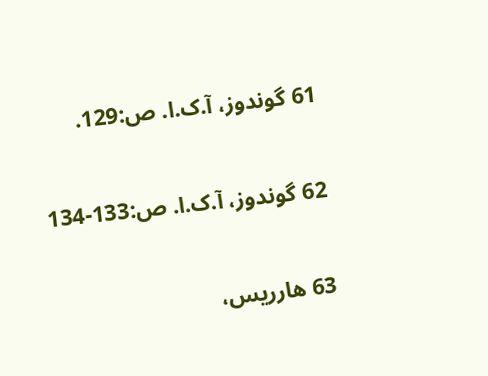61 گوندوز، آ.ک.ا. ص:129.

62 گوندوز، آ.ک.ا. ص:133-134

63 هارریس،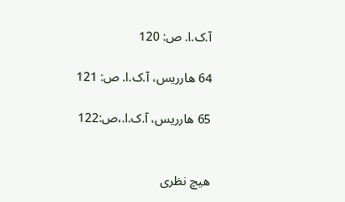آ.ک.ا. ص: 120

64 هارریس، آ.ک.ا. ص: 121

65 هارریس، آ.ک.ا.،ص:122


هیچ نظری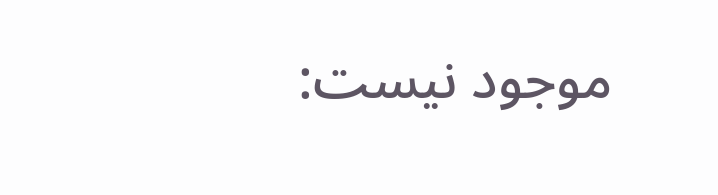موجود نیست: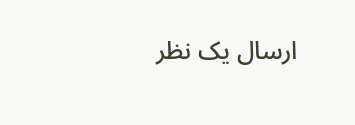ارسال یک نظر